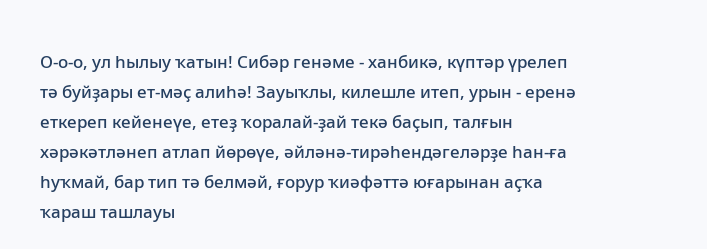О-о-о, ул һылыу ҡатын! Сибәр генәме - ханбикә, күптәр үрелеп тә буйҙары ет-мәҫ алиһә! Зауыҡлы, килешле итеп, урын - еренә еткереп кейенеүе, етеҙ ҡоралай-ҙай текә баҫып, талғын хәрәкәтләнеп атлап йөрөүе, әйләнә-тирәһендәгеләрҙе һан-ға һуҡмай, бар тип тә белмәй, ғорур ҡиәфәттә юғарынан аҫҡа ҡараш ташлауы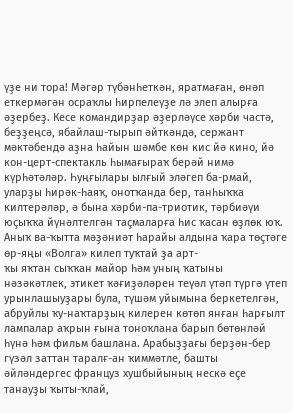үҙе ни тора! Мәгәр түбәнһеткән, яратмаған, өнәп еткермәгән осраҡлы һирпелеүҙе лә элеп алырға әҙербеҙ. Кесе командирҙар әҙерләүсе хәрби частә, беҙҙеңсә, ябайлаш-тырып әйткәндә, сержант мәктәбендә аҙна һайын шәмбе көн кис йә кино, йә кон-церт-спектакль һымағыраҡ берәй нимә күрһәтәләр. Һуңғылары ылғый эләгеп ба-рмай, уларҙы һирәк-һаяҡ, онотҡанда бер, танһыҡҡа килтерәләр, ә бына хәрби-па-триотик, тәрбиәүи юҫыҡҡа йүнәлтелгән таҫмаларға һис ҡасан өҙлөк юҡ. Аныҡ ва-ҡытта мәҙәниәт һарайы алдына ҡара төҫтәге өр-яңы «Волга» килеп туҡтай ҙа арт-
ҡы яҡтан сыҡҡан майор һәм уның ҡатыны нәзәкәтлек, этикет ҡәғиҙәләрен теүәл үтәп түргә үтеп урынлашыуҙары була, түшәм уйымына беркетелгән, абруйлы ҡу-наҡтарҙың килерен көтөп янған һарғылт лампалар аҡрын ғына тоноҡлана барып бөтөнләй һүнә һәм фильм башлана. Арабыҙҙағы берҙән-бер гүзәл заттан таралғ-ан ҡиммәтле, башты әйләндергес француз хушбыйының нескә еҫе танауҙы ҡыты-ҡлай,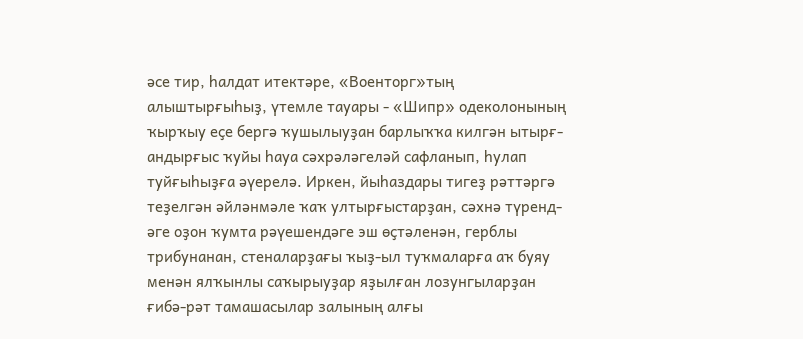әсе тир, һалдат итектәре, «Военторг»тың алыштырғыһыҙ, үтемле тауары - «Шипр» одеколонының ҡырҡыу еҫе бергә ҡушылыуҙан барлыҡҡа килгән ытырғ-андырғыс ҡуйы һауа сәхрәләгеләй сафланып, һулап туйғыһыҙға әүерелә. Иркен, йыһаздары тигеҙ рәттәргә теҙелгән әйләнмәле ҡаҡ ултырғыстарҙан, сәхнә түренд-әге оҙон ҡумта рәүешендәге эш өҫтәленән, герблы трибунанан, стеналарҙағы ҡыҙ-ыл туҡмаларға аҡ буяу менән ялҡынлы саҡырыуҙар яҙылған лозунгыларҙан ғибә-рәт тамашасылар залының алғы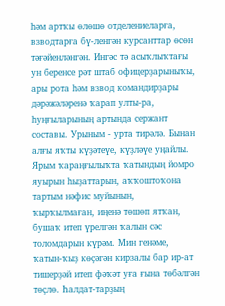һәм артҡы өлөшө отделениеларға, взводтарға бү-ленгән курсанттар өсөн тәғәйенләнгән. Ингәс тә асыҡлыҡтағы ун беренсе рәт штаб офицерҙарыныҡы, ары рота һәм взвод командирҙары дәрәжәләренә ҡарап улты-ра, һуңғыларының артында сержант составы. Урыным - урта тирәлә. Бынан алғы яҡты күҙәтеүе, күҙләүе уңайлы. Ярым ҡараңғылыҡта ҡатындың йомро яуырын һыҙаттарын, аҡҡоштоҡона тартым нәфис муйынын, ҡырҡылмаған, иңенә төшөп ятҡан, бушаҡ итеп үрелгән ҡалын сәс толомдарын күрәм. Мин генәме, ҡатын-ҡыҙ көҫәгән кирзалы бар ир-ат тишерҙәй итеп фәҡәт уға ғына төбәлгән төҫлө. Һалдат-тарҙың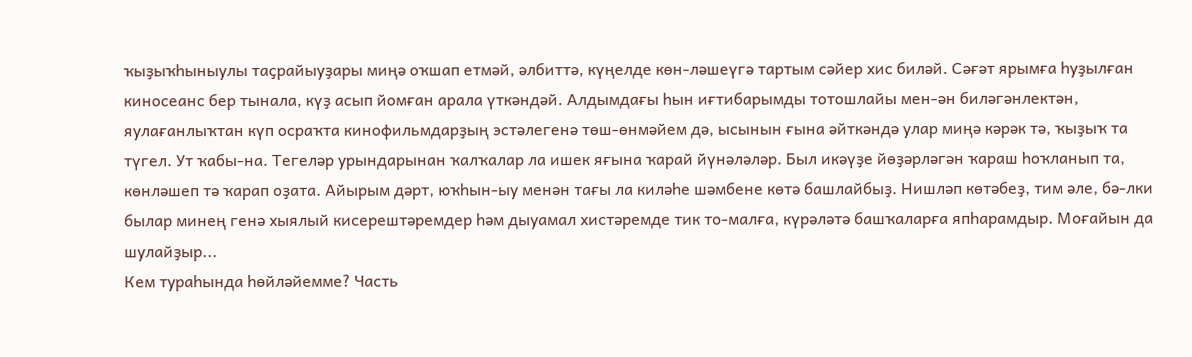ҡыҙыҡһыныулы таҫрайыуҙары миңә оҡшап етмәй, әлбиттә, күңелде көн-ләшеүгә тартым сәйер хис биләй. Сәғәт ярымға һуҙылған киносеанс бер тынала, күҙ асып йомған арала үткәндәй. Алдымдағы һын иғтибарымды тотошлайы мен-ән биләгәнлектән, яулағанлыҡтан күп осраҡта кинофильмдарҙың эстәлегенә төш-өнмәйем дә, ысынын ғына әйткәндә улар миңә кәрәк тә, ҡыҙыҡ та түгел. Ут ҡабы-на. Тегеләр урындарынан ҡалҡалар ла ишек яғына ҡарай йүнәләләр. Был икәүҙе йөҙәрләгән ҡараш һоҡланып та, көнләшеп тә ҡарап оҙата. Айырым дәрт, юҡһын-ыу менән тағы ла киләһе шәмбене көтә башлайбыҙ. Нишләп көтәбеҙ, тим әле, бә-лки былар минең генә хыялый кисерештәремдер һәм дыуамал хистәремде тик то-малға, күрәләтә башҡаларға япһарамдыр. Моғайын да шулайҙыр...
Кем тураһында һөйләйемме? Часть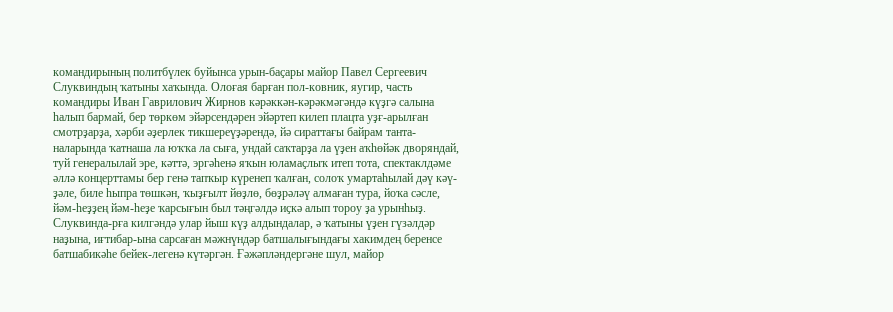командирының политбүлек буйынса урын-баҫары майор Павел Сергеевич Слуквиндың ҡатыны хаҡында. Олоғая барған пол-ковник, яугир, часть командиры Иван Гаврилович Жирнов кәрәккән-кәрәкмәгәндә күҙгә салына һалып бармай, бер төркөм эйәрсендәрен эйәртеп килеп плацта уҙғ-арылған смотрҙарҙа, хәрби әҙерлек тикшереүҙәрендә, йә сираттағы байрам танта-наларында ҡатнаша ла юҡҡа ла сыға, ундай саҡтарҙа ла үҙен аҡһөйәк дворяндай, туй генералылай эре, кәттә, эргәһенә яҡын юламаҫлыҡ итеп тота, спектаклдәме әллә концерттамы бер генә тапҡыр күренеп ҡалған, солоҡ умартаһылай дәү кәү-ҙәле, биле һыпра төшкән, ҡыҙғылт йөҙлө, бөҙрәләү алмаған тура, йоҡа сәсле, йәм-һеҙҙең йәм-һеҙе ҡарсығын был тәңгәлдә иҫкә алып тороу ҙа урынһыҙ. Слуквинда-рға килгәндә улар йыш күҙ алдындалар, ә ҡатыны үҙен гүзәлдәр наҙына, иғтибар-ына сарсаған мәжнүндәр батшалығындағы хакимдең беренсе батшабикәһе бейек-легенә күтәргән. Ғәжәпләндергәне шул, майор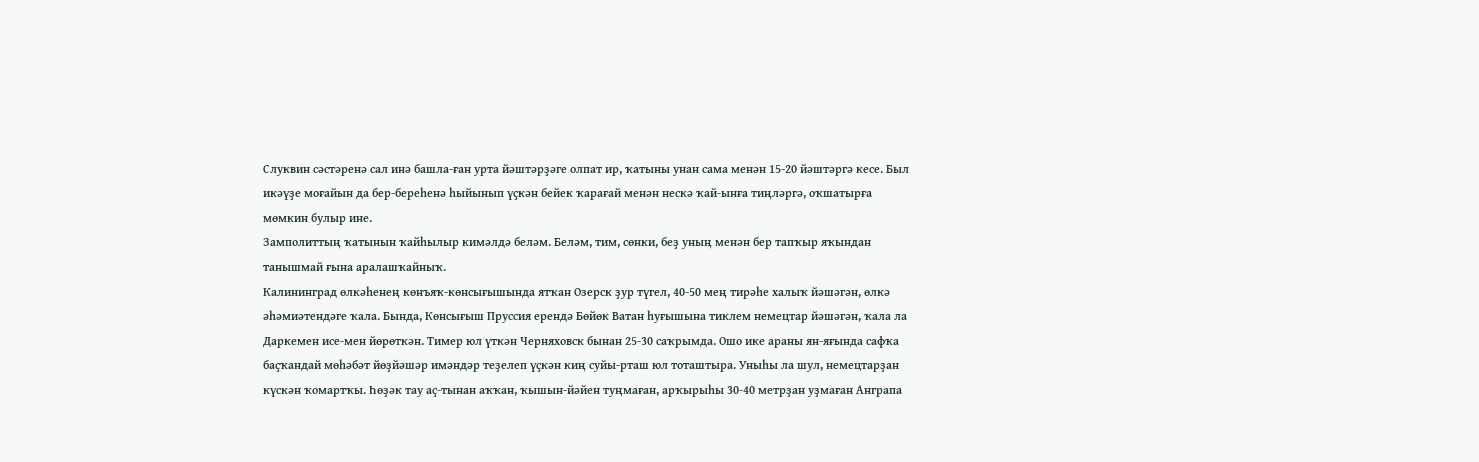Слуквин сәстәренә сал инә башла-ған урта йәштәрҙәге олпат ир, ҡатыны унан сама менән 15-20 йәштәргә кесе. Был икәүҙе моғайын да бер-береһенә һыйынып үҫкән бейек ҡарағай менән нескә ҡай-ынға тиңләргә, оҡшатырға мөмкин булыр ине.
Замполиттың ҡатынын ҡайһылыр кимәлдә беләм. Беләм, тим, сөнки, беҙ уның менән бер тапҡыр яҡындан танышмай ғына аралашҡайныҡ.
Калининград өлкәһенең көнъяҡ-көнсығышында ятҡан Озерск ҙур түгел, 40-50 мең тирәһе халыҡ йәшәгән, өлкә әһәмиәтендәге ҡала. Бында, Көнсығыш Пруссия ерендә Бөйөк Ватан һуғышына тиклем немецтар йәшәгән, ҡала ла Даркемен исе-мен йөрөткән. Тимер юл үткән Черняховск бынан 25-30 саҡрымда. Ошо ике араны ян-яғында сафҡа баҫҡандай мөһәбәт йөҙйәшәр имәндәр теҙелеп үҫкән киң суйы-рташ юл тоташтыра. Уныһы ла шул, немецтарҙан күскән ҡомартҡы. Һөҙәк тау аҫ-тынан аҡҡан, ҡышын-йәйен туңмаған, арҡырыһы 30-40 метрҙан уҙмаған Анграпа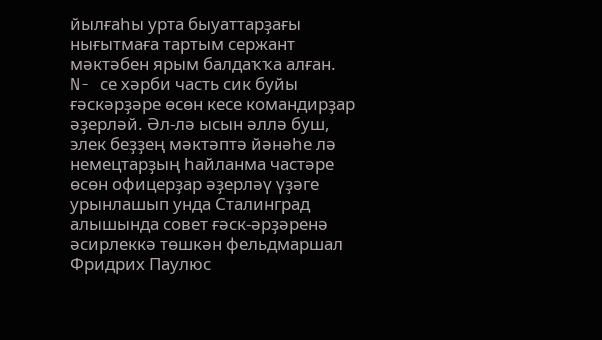йылғаһы урта быуаттарҙағы нығытмаға тартым сержант мәктәбен ярым балдаҡҡа алған. N- се хәрби часть сик буйы ғәскәрҙәре өсөн кесе командирҙар әҙерләй. Әл-лә ысын әллә буш, элек беҙҙең мәктәптә йәнәһе лә немецтарҙың һайланма частәре өсөн офицерҙар әҙерләү үҙәге урынлашып унда Сталинград алышында совет ғәск-әрҙәренә әсирлеккә төшкән фельдмаршал Фридрих Паулюс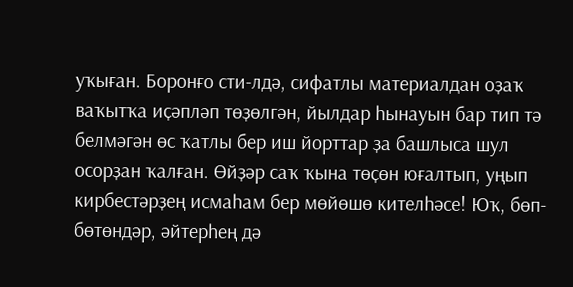уҡыған. Боронғо сти-лдә, сифатлы материалдан оҙаҡ ваҡытҡа иҫәпләп төҙөлгән, йылдар һынауын бар тип тә белмәгән өс ҡатлы бер иш йорттар ҙа башлыса шул осорҙан ҡалған. Өйҙәр саҡ ҡына төҫөн юғалтып, уңып кирбестәрҙең исмаһам бер мөйөшө кителһәсе! Юҡ, бөп-бөтөндәр, әйтерһең дә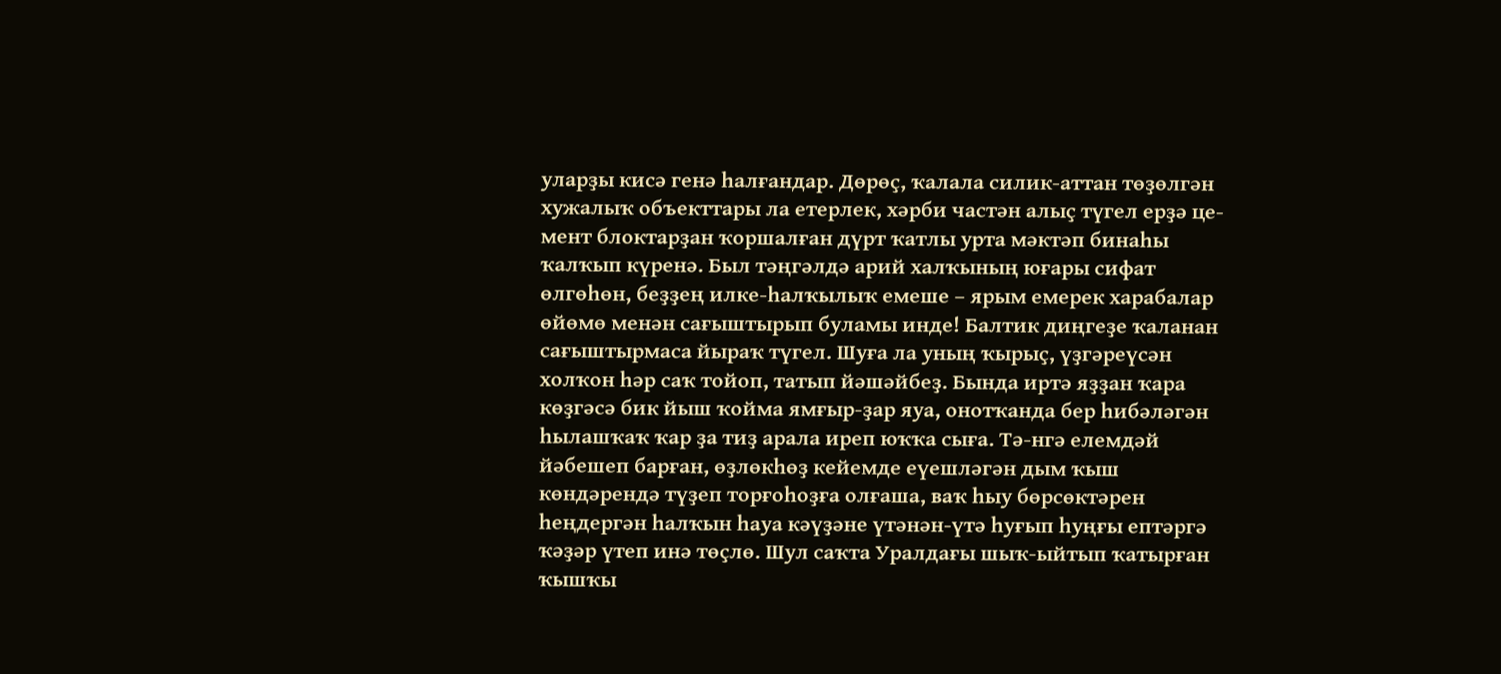уларҙы кисә генә һалғандар. Дөрөҫ, ҡалала силик-аттан төҙөлгән хужалыҡ объекттары ла етерлек, хәрби частән алыҫ түгел ерҙә це-мент блоктарҙан ҡоршалған дүрт ҡатлы урта мәктәп бинаһы ҡалҡып күренә. Был тәңгәлдә арий халҡының юғары сифат өлгөһөн, беҙҙең илке-һалҡылыҡ емеше – ярым емерек харабалар өйөмө менән сағыштырып буламы инде! Балтик диңгеҙе ҡаланан сағыштырмаса йыраҡ түгел. Шуға ла уның ҡырыҫ, үҙгәреүсән холҡон һәр саҡ тойоп, татып йәшәйбеҙ. Бында иртә яҙҙан ҡара көҙгәсә бик йыш ҡойма ямғыр-ҙар яуа, онотҡанда бер һибәләгән һылашҡаҡ ҡар ҙа тиҙ арала иреп юҡҡа сыға. Тә-нгә елемдәй йәбешеп барған, өҙлөкһөҙ кейемде еүешләгән дым ҡыш көндәрендә түҙеп торғоһоҙға олғаша, ваҡ һыу бөрсөктәрен һеңдергән һалҡын һауа кәүҙәне үтәнән-үтә һуғып һуңғы ептәргә ҡәҙәр үтеп инә төҫлө. Шул саҡта Уралдағы шыҡ-ыйтып ҡатырған ҡышҡы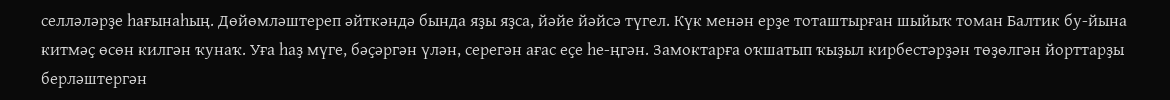селләләрҙе һағынаһың. Дөйөмләштереп әйткәндә бында яҙы яҙса, йәйе йәйсә түгел. Күк менән ерҙе тоташтырған шыйыҡ томан Балтик бу-йына китмәҫ өсөн килгән ҡунаҡ. Уға һаҙ мүге, бәҫәргән үлән, серегән ағас еҫе һе-ңгән. Замоктарға оҡшатып ҡыҙыл кирбестәрҙән төҙөлгән йорттарҙы берләштергән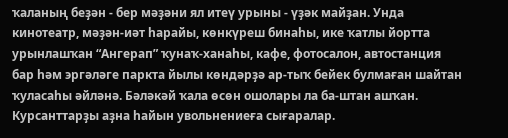ҡаланың беҙән - бер мәҙәни ял итеү урыны - үҙәк майҙан. Унда кинотеатр, мәҙән-иәт һарайы, көнкүреш бинаһы, ике ҡатлы йортта урынлашҡан “Ангерап” ҡунаҡ-ханаһы, кафе, фотосалон, автостанция бар һәм эргәләге паркта йылы көндәрҙә ар-тыҡ бейек булмаған шайтан ҡуласаһы әйләнә. Бәләкәй ҡала өсөн ошолары ла ба-штан ашҡан. Курсанттарҙы аҙна һайын увольнениеға сығаралар.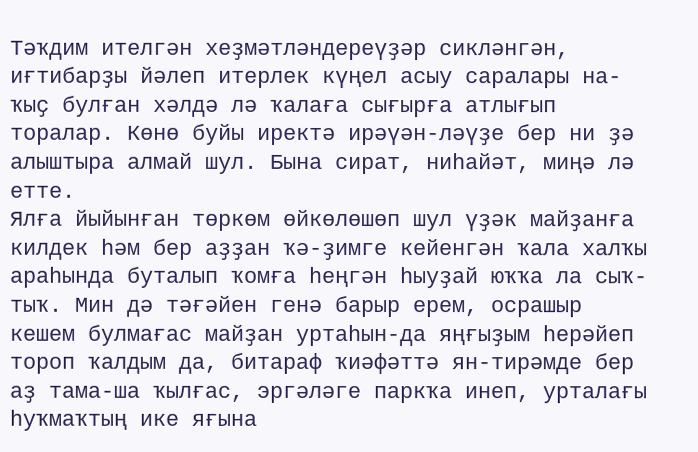Тәҡдим ителгән хеҙмәтләндереүҙәр сикләнгән, иғтибарҙы йәлеп итерлек күңел асыу саралары на-ҡыҫ булған хәлдә лә ҡалаға сығырға атлығып торалар. Көнө буйы иректә ирәүән-ләүҙе бер ни ҙә алыштыра алмай шул. Бына сират, ниһайәт, миңә лә етте.
Ялға йыйынған төркөм өйкөлөшөп шул үҙәк майҙанға килдек һәм бер аҙҙан ҡә-ҙимге кейенгән ҡала халҡы араһында буталып ҡомға һеңгән һыуҙай юҡҡа ла сыҡ-тыҡ. Мин дә тәғәйен генә барыр ерем, осрашыр кешем булмағас майҙан уртаһын-да яңғыҙым һерәйеп тороп ҡалдым да, битараф ҡиәфәттә ян-тирәмде бер аҙ тама-ша ҡылғас, эргәләге паркҡа инеп, урталағы һуҡмаҡтың ике яғына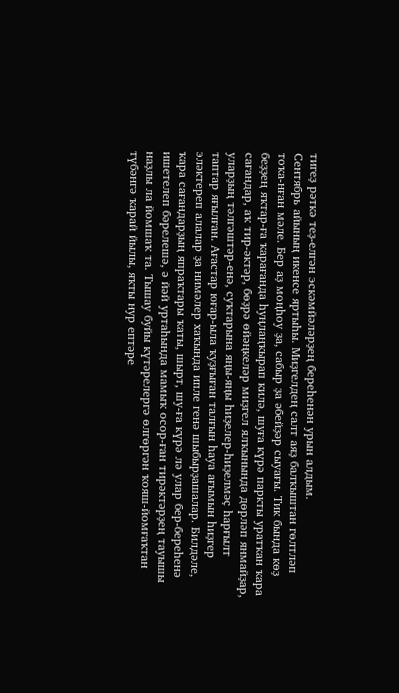тигеҙ рәткә теҙ-елгән эскәмйәләрҙең береһенән урын алдым.
Сентябрь айының икенсе яртыһы. Миҙгелдең салт аяҙ балҡыштан гөлтләп тоҡа-нған мәле. Бер аҙ моңһоу ҙа, сабыр ҙа әбейҙәр сыуағы. Тик бында көҙ беҙҙең яҡтар-ға ҡарағанда һуңлаңҡырап килә, шуға күрә паркты уратҡан ҡара сағандар, аҡ тир-әктәр, бөҙрә өйәңкеләр миҙгел ялҡынында дөрләп янмайҙар, уларҙың тәлгәштәр-енә, суҡтарына яңы-яңы һиҙелер-һиҙелмәҫ һарғылт таптар яғылған. Ағастар юғар-ыла ҡуҙғыған талғын һауа ағымын һиҙгер эләктереп алалар ҙа нимәлер хаҡында ипле генә шыбырҙашалар. Билдәле, ҡара сағандарҙың япраҡтары ҡаты, шырт, шу-ға күрә лә улар бер-береһенә ишетелеп бәрелешә, ә йәй уртаһында мамыҡ осор-ған тирәктәрҙең тауышы наҙлы ла йомшаҡ та. Тышау буйы күтәрелергә өлгөргән ҡояш-йомғаҡтан түбәнгә ҡарай йылы, яҡты нур ептәре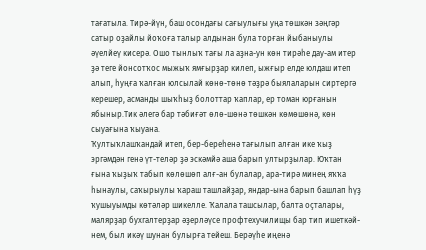тағатыла. Тирә-йүн, баш осондағы сағыулығы уңа төшкән зәңгәр сатыр оҙайлы йоҡоға талыр алдынан була торған йыбаныулы әүелйеү кисерә. Ошо тынлыҡ тағы ла аҙна-ун көн тирәһе дау-ам итер ҙә теге йонсотҡос мыжыҡ ямғырҙар килеп, ыжғыр елде юлдаш итеп алып, һуңға ҡалған юлсылай көнө-төнө тәҙрә быялаларын сиртергә керешер, асманды шыҡһыҙ болоттар ҡаплар, ер томан юрғанын ябыныр.Тик әлегә бар тәбиғәт өлө-шөнә төшкән көмөшөнә, көн сыуағына ҡыуана.
Ҡултыҡлашҡандай итеп, бер-береһенә тағылып алған ике ҡыҙ эргәмдән генә үт-теләр ҙә эскәмйә аша барып ултырҙылар. Юҡтан ғына ҡыҙыҡ табып көлөшөп алғ-ан булалар, ара-тирә минең яҡҡа һынаулы, саҡырыулы ҡараш ташлайҙар, яндар-ына барып башлап һүҙ ҡушыуымды көтәләр шикелле. Ҡалала ташсылар, балта оҫталары, малярҙар бухгалтерҙар әҙерләүсе профтехучилищы бар тип ишеткәй-нем, был икәү шунан булырға тейеш. Берәүһе иңенә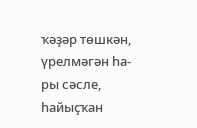ҡәҙәр төшкән, үрелмәгән һа-ры сәсле, һайыҫҡан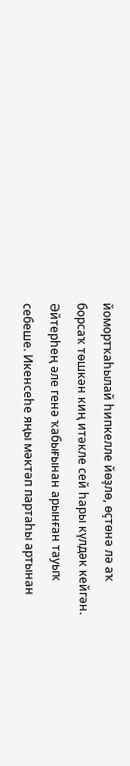йомортҡаһылай һипкелле йөҙлө, өҫтөнә лә аҡ борсаҡ төшкән киң итәкле сей һары күлдәк кейгән. Әйтерһең әле генә ҡабығынан арынған тауыҡ себеше. Икенсеһе яңы мәктәп партаһы артынан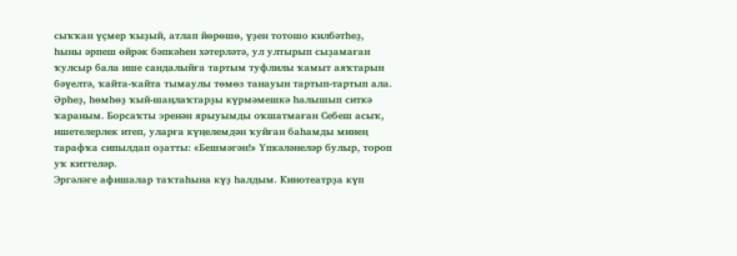сыҡҡан үҫмер ҡыҙый, атлап йөрөшө, үҙен тотошо килбәтһеҙ, һыны әрпеш өйрәк бәпкәһен хәтерләтә, ул ултырып сыҙамаған ҡулсыр бала ише сандалыйға тартым туфлилы ҡамыт аяҡтарын бәүелтә, ҡайта-ҡайта тымаулы төмөз танауын тартып-тартып ала. Әрһеҙ, һөмһөҙ ҡый-шаңлаҡтарҙы күрмәмешкә һалышып ситкә ҡараным. Борсаҡты эренән ярыуымды оҡшатмаған Себеш асыҡ, ишетелерлек итеп, уларға күңелемдән ҡуйған баһамды минең тарафҡа сипылдап оҙатты: «Бешмәгән!» Үпкәләнеләр булыр, тороп уҡ киттеләр.
Эргәләге афишалар таҡтаһына күҙ һалдым. Кинотеатрҙа күп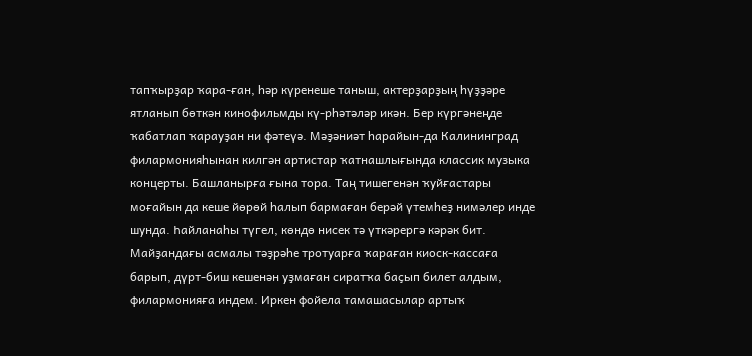тапҡырҙар ҡара-ған, һәр күренеше таныш, актерҙарҙың һүҙҙәре ятланып бөткән кинофильмды кү-рһәтәләр икән. Бер күргәнеңде ҡабатлап ҡарауҙан ни фәтеүә. Мәҙәниәт һарайын-да Калининград филармонияһынан килгән артистар ҡатнашлығында классик музыка концерты. Башланырға ғына тора. Таң тишегенән ҡуйғастары моғайын да кеше йөрөй һалып бармаған берәй үтемһеҙ нимәлер инде шунда. Һайланаһы түгел, көндө нисек тә үткәрергә кәрәк бит. Майҙандағы асмалы тәҙрәһе тротуарға ҡараған киоск-кассаға барып, дүрт-биш кешенән уҙмаған сиратҡа баҫып билет алдым, филармонияға индем. Иркен фойела тамашасылар артыҡ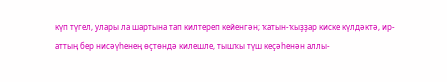күп түгел, улары ла шартына тап килтереп кейенгән; ҡатын-ҡыҙҙар киске күлдәктә, ир-аттың бер нисәүһенең өҫтөндә килешле, тышҡы түш кеҫәһенән аллы-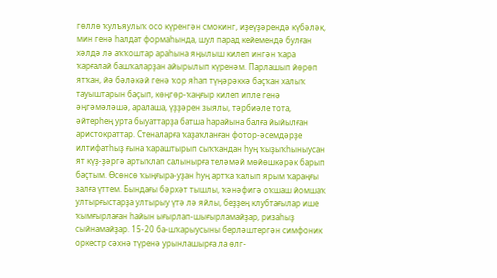гөллө ҡулъяулыҡ осо күренгән смокинг, иҙеүҙәрендә күбәләк, мин генә һалдат формаһында, шул парад кейемендә булған хәлдә лә аҡҡоштар араһына яңылыш килеп ингән ҡара ҡарғалай башҡаларҙан айырылып күренәм. Парлашып йөрөп ятҡан, йә бәләкәй генә ҡор яһап түңәрәккә баҫҡан халыҡ тауыштарын баҫып, көңгөр-ҡаңғыр килеп ипле генә әңгәмәләшә, аралаша, үҙҙәрен зыялы, тәрбиәле тота, әйтерһең урта быуаттарҙа батша һарайына балға йыйылған аристократтар. Стеналарға ҡаҙаҡланған фотор-әсемдәрҙе илтифатһыҙ ғына ҡараштырып сыҡҡандан һуң ҡыҙыҡһыныусан ят күҙ-ҙәргә артыҡлап салынырға теләмәй мөйөшкәрәк барып баҫтым. Өсөнсө ҡыңғыра-уҙан һуң артҡа ҡалып ярым ҡараңғы залға үттем. Бындағы бәрхәт тышлы, ҡәнәфигә оҡшаш йомшаҡ ултырғыстарҙа ултырыу үтә лә яйлы, беҙҙең клубтағылар ише ҡымғырлаған һайын ығырлап-шығырламайҙар, ризаһыҙ сыйнамайҙар. 15-20 ба-шҡарыусыны берләштергән симфоник оркестр сәхнә түренә урынлашырға ла өлг-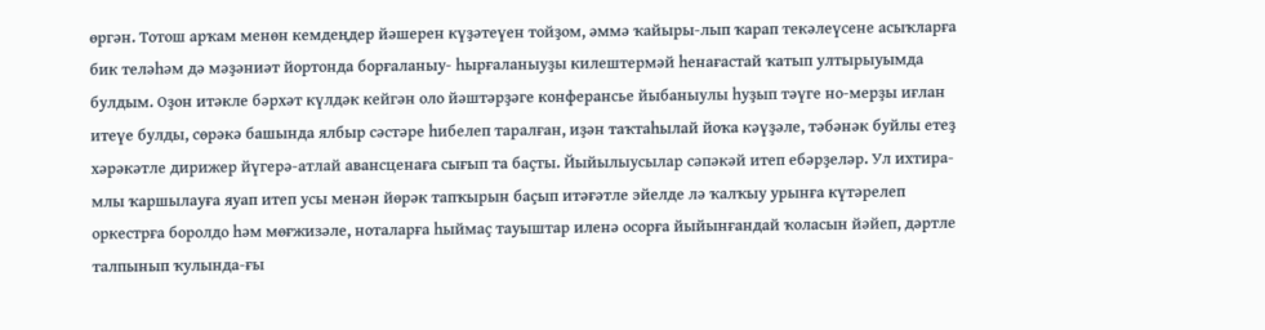өргән. Тотош арҡам менөн кемдеңдер йәшерен күҙәтеүен тойҙом, әммә ҡайыры-лып ҡарап текәлеүсене асыҡларға бик теләһәм дә мәҙәниәт йортонда борғаланыу- һырғаланыуҙы килештермәй һенағастай ҡатып ултырыуымда булдым. Оҙон итәкле бәрхәт күлдәк кейгән оло йәштәрҙәге конферансье йыбаныулы һуҙып тәүге но-мерҙы иғлан итеүе булды, сөрәкә башында ялбыр сәстәре һибелеп таралған, иҙән таҡтаһылай йоҡа кәүҙәле, тәбәнәк буйлы етеҙ хәрәкәтле дирижер йүгерә-атлай авансценаға сығып та баҫты. Йыйылыусылар сәпәкәй итеп ебәрҙеләр. Ул ихтира-млы ҡаршылауға яуап итеп усы менән йөрәк тапҡырын баҫып итәғәтле эйелде лә ҡалҡыу урынға күтәрелеп оркестрға боролдо һәм мөғжизәле, ноталарға һыймаҫ тауыштар иленә осорға йыйынғандай ҡоласын йәйеп, дәртле талпынып ҡулында-ғы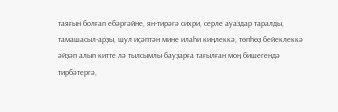таяғын болғап ебәргәйне, ян-тирәгә сихри, серле ауаздар таралды, тамашасыл-арҙы, шул иҫәптән мине илаһи киңлеккә, төпһөҙ бейеклеккә әйҙәп алып китте лә тылсымлы бауҙарға тағылған моң бишегендә тирбәтергә,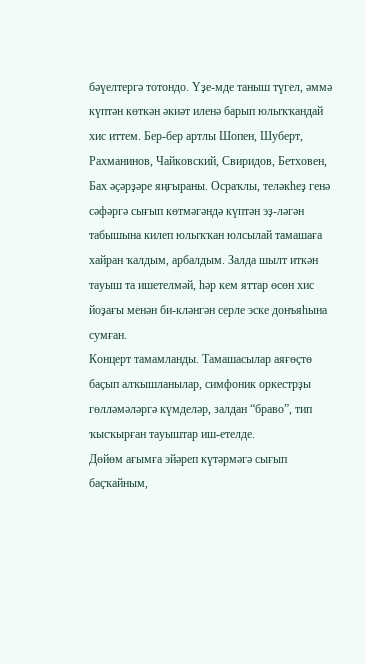бәүелтергә тотондо. Үҙе-мде таныш түгел, әммә күптән көткән әкиәт иленә барып юлыҡҡандай хис иттем. Бер-бер артлы Шопен, Шуберт, Рахманинов, Чайковский, Свиридов, Бетховен, Бах әҫәрҙәре яңғыраны. Осраҡлы, теләкһеҙ генә сәфәргә сығып көтмәгәндә күптән эҙ-ләгән табышына килеп юлыҡҡан юлсылай тамашаға хайран ҡалдым, арбалдым. Залда шылт иткән тауыш та ишетелмәй, һәр кем яттар өсөн хис йоҙағы менән би-кләнгән серле эске донъяһына сумған.
Концерт тамамланды. Тамашасылар аяғөҫтө баҫып алҡышланылар, симфоник оркестрҙы гөлләмәләргә күмделәр, залдан “браво”, тип ҡысҡырған тауыштар иш-етелде.
Дөйөм ағымға эйәреп күтәрмәгә сығып баҫҡайным,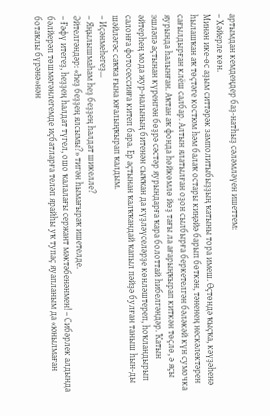артымдан кемдеңдер баҙ-натһыҙ сәләмләүен ишеттем:
– Хәйерле көн.
Минән ике-өс аҙым ситтәрәк замполитыбыҙҙың ҡатыны тора имеш. Өҫтөндә ҡыҫҡа, кәүҙәһенә һылашҡан аҡ төҫтәге костюм һәм балаҡ остары киңәйә барып бөткән, тәненең нескәлектәрен сағылдырған клёш салбар. Алтын ялатылған оҙон сылбырға беркетелгән бәләкәй күн сумочка яурында һалынған. Аҡтан аҡ фонда һөйкөмлө йөҙ тағы ла ағарыңҡырап киткән төҫлө, ә яҫы эшләпә аҫтынан күренгән бөҙрә сәстәр яурындарға ҡара болоттай һибелгәндәр. Ҡатын әйтерһең мода жур-налының битенән сыҡҡан да күҙләүселәрҙе көнләштереп, һоҡландырып салонға фотосессияға китеп бара. Ер аҫтынан ҡалҡҡандай ҡапыл пәйҙә булған таныш һын-ды шәйләгәс саҡҡа ғына юғалыңҡырап ҡалдым.
– Иҫәнмеһегеҙ…
– Яңылышмаһам һеҙ беҙҙең һалдат шикелле?
Әйтелгәндәр: «Һеҙ беҙҙең ялсымы?» тигән һымағыраҡ ишетелде.
– Ғәфү итегеҙ, һеҙҙең һалдат түгел, ошо ҡалалағы сержант мәктәбенәнмен! – Сибәрлек алдында бәлйерәп төшмәгәнлегемде иҫбатларға теләп ярайһы уҡ тупаҫ яуапланым да «юнылмаған ботаҡлы бүрәнә»нән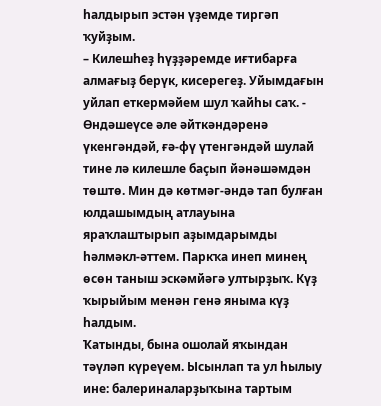һалдырып эстән үҙемде тиргәп ҡуйҙым.
– Килешһеҙ һүҙҙәремде иғтибарға алмағыҙ берүк, кисерегеҙ. Уйымдағын уйлап еткермәйем шул ҡайһы саҡ. - Өндәшеүсе әле әйткәндәренә үкенгәндәй, ғә-фү үтенгәндәй шулай тине лә килешле баҫып йәнәшәмдән төштө. Мин дә көтмәг-әндә тап булған юлдашымдың атлауына яраҡлаштырып аҙымдарымды һәлмәкл-әттем. Паркҡа инеп минең өсөн таныш эскәмйәгә ултырҙыҡ. Күҙ ҡырыйым менән генә яныма күҙ һалдым.
Ҡатынды, бына ошолай яҡындан тәүләп күреүем. Ысынлап та ул һылыу ине: балериналарҙыҡына тартым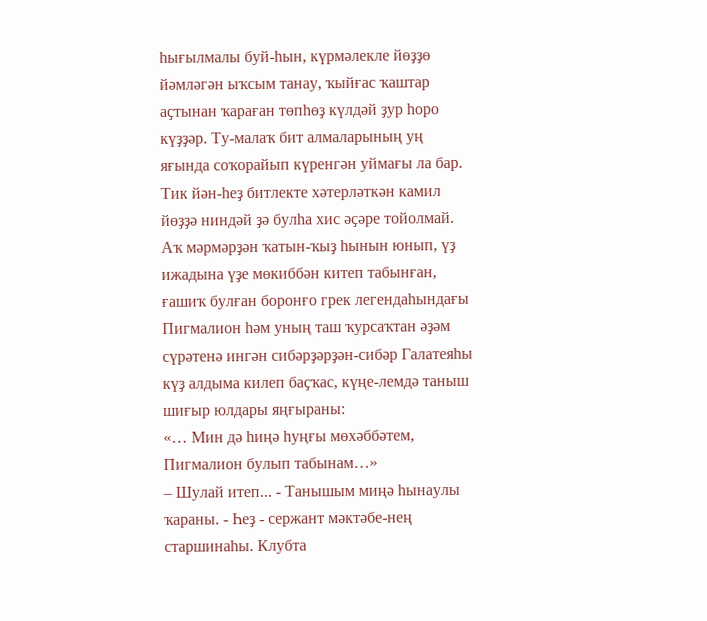һығылмалы буй-һын, күрмәлекле йөҙҙө йәмләгән ыҡсым танау, ҡыйғас ҡаштар аҫтынан ҡараған төпһөҙ күлдәй ҙур һоро күҙҙәр. Ту-малаҡ бит алмаларының уң яғында соҡорайып күренгән уймағы ла бар. Тик йән-һеҙ битлекте хәтерләткән камил йөҙҙә ниндәй ҙә булһа хис әҫәре тойолмай. Аҡ мәрмәрҙән ҡатын-ҡыҙ һынын юнып, үҙ ижадына үҙе мөкиббән китеп табынған, ғашиҡ булған боронғо грек легендаһындағы Пигмалион һәм уның таш ҡурсаҡтан әҙәм сүрәтенә ингән сибәрҙәрҙән-сибәр Галатеяһы күҙ алдыма килеп баҫҡас, күңе-лемдә таныш шиғыр юлдары яңғыраны:
«… Мин дә һиңә һуңғы мөхәббәтем,
Пигмалион булып табынам…»
– Шулай итеп... - Танышым миңә һынаулы ҡараны. - Һеҙ - сержант мәктәбе-нең старшинаһы. Клубта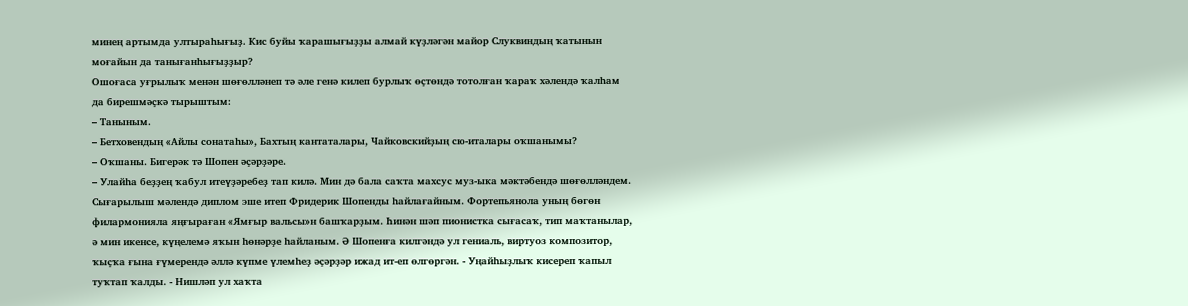минең артымда ултыраһығыҙ. Кис буйы ҡарашығыҙҙы алмай күҙләгән майор Слуквиндың ҡатынын моғайын да танығанһығыҙҙыр?
Ошоғаса уғрылыҡ менән шөғөлләнеп тә әле генә килеп бурлыҡ өҫтөндә тотолған ҡараҡ хәлендә ҡалһам да бирешмәҫкә тырыштым:
– Таныным.
– Бетховендың «Айлы сонатаһы», Бахтың кантаталары, Чайковскийҙың сю-италары оҡшанымы?
– Оҡшаны. Бигерәк тә Шопен әҫәрҙәре.
– Улайһа беҙҙең ҡабул итеүҙәребеҙ тап килә. Мин дә бала саҡта махсус муз-ыка мәктәбендә шөғөлләндем. Сығарылыш мәлендә диплом эше итеп Фридерик Шопенды һайлағайным. Фортепьянола уның бөгөн филармонияла яңғыраған «Ямғыр вальсы»н башҡарҙым. Һинән шәп пионистка сығасаҡ, тип маҡтанылар, ә мин икенсе, күңелемә яҡын һөнәрҙе һайланым. Ә Шопенға килгәндә ул гениаль, виртуоз композитор, ҡыҫҡа ғына ғүмерендә әллә күпме үлемһеҙ әҫәрҙәр ижад ит-еп өлгөргән. - Уңайһыҙлыҡ кисереп ҡапыл туҡтап ҡалды. - Нишләп ул хаҡта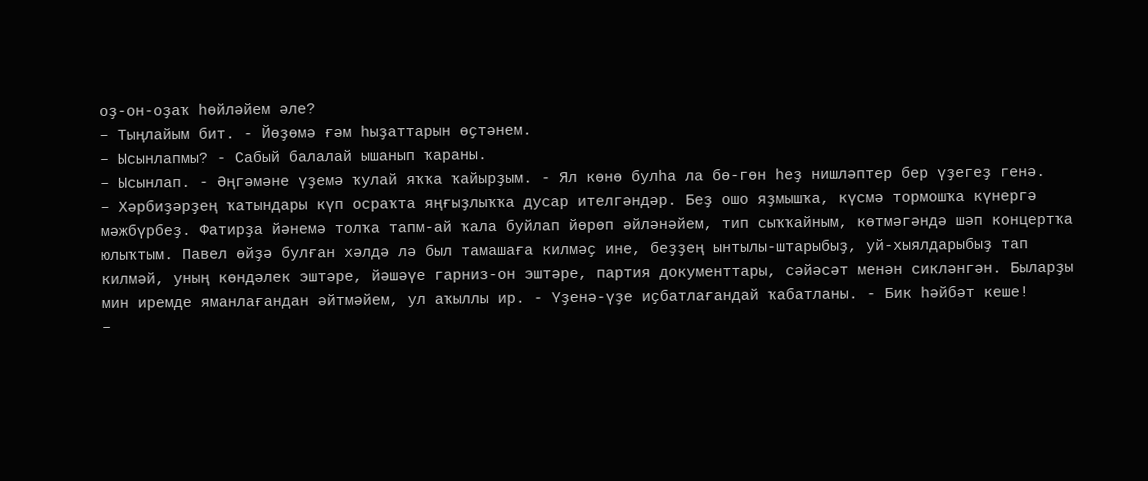оҙ-он-оҙаҡ һөйләйем әле?
– Тыңлайым бит. - Йөҙөмә ғәм һыҙаттарын өҫтәнем.
– Ысынлапмы? - Сабый балалай ышанып ҡараны.
– Ысынлап. - Әңгәмәне үҙемә ҡулай яҡҡа ҡайырҙым. - Ял көнө булһа ла бө-гөн һеҙ нишләптер бер үҙегеҙ генә.
– Хәрбиҙәрҙең ҡатындары күп осраҡта яңғыҙлыҡҡа дусар ителгәндәр. Беҙ ошо яҙмышҡа, күсмә тормошҡа күнергә мәжбүрбеҙ. Фатирҙа йәнемә толҡа тапм-ай ҡала буйлап йөрөп әйләнәйем, тип сыҡҡайным, көтмәгәндә шәп концертҡа юлыҡтым. Павел өйҙә булған хәлдә лә был тамашаға килмәҫ ине, беҙҙең ынтылы-штарыбыҙ, уй-хыялдарыбыҙ тап килмәй, уның көндәлек эштәре, йәшәүе гарниз-он эштәре, партия документтары, сәйәсәт менән сикләнгән. Быларҙы мин иремде яманлағандан әйтмәйем, ул аҡыллы ир. - Үҙенә-үҙе иҫбатлағандай ҡабатланы. - Бик һәйбәт кеше!
–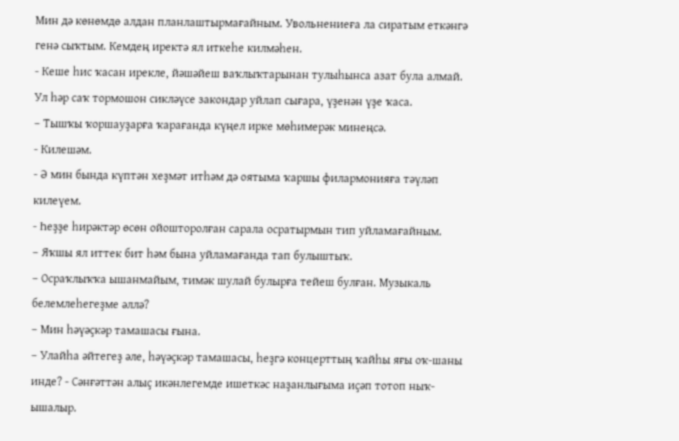Мин дә көнөмдө алдан планлаштырмағайным. Увольнениеға ла сиратым еткәнгә генә сыҡтым. Кемдең иректә ял иткеһе килмәһен.
- Кеше һис ҡасан ирекле, йәшәйеш ваҡлыҡтарынан тулыһынса азат була алмай. Ул һәр саҡ тормошон сикләүсе закондар уйлап сығара, үҙенән үҙе ҡаса.
– Тышҡы ҡоршауҙарға ҡарағанда күңел ирке мөһимерәк минеңсә.
- Килешәм.
- Ә мин бында күптән хеҙмәт итһәм дә оятыма ҡаршы филармонияға тәүләп килеүем.
- Һеҙҙе һирәктәр өсөн ойошторолған сарала осратырмын тип уйламағайным.
– Яҡшы ял иттек бит һәм бына уйламағанда тап булыштыҡ.
– Осраҡлыҡҡа ышанмайым, тимәк шулай булырға тейеш булған. Музыкаль белемлеһегеҙме әллә?
– Мин һәүәҫкәр тамашасы ғына.
– Улайһа әйтегеҙ әле, һәүәҫкәр тамашасы, һеҙгә концерттың ҡайһы яғы оҡ-шаны инде? - Сәнғәттән алыҫ икәнлегемде ишеткәс наҙанлығыма иҫәп тотоп ныҡ-ышалыр.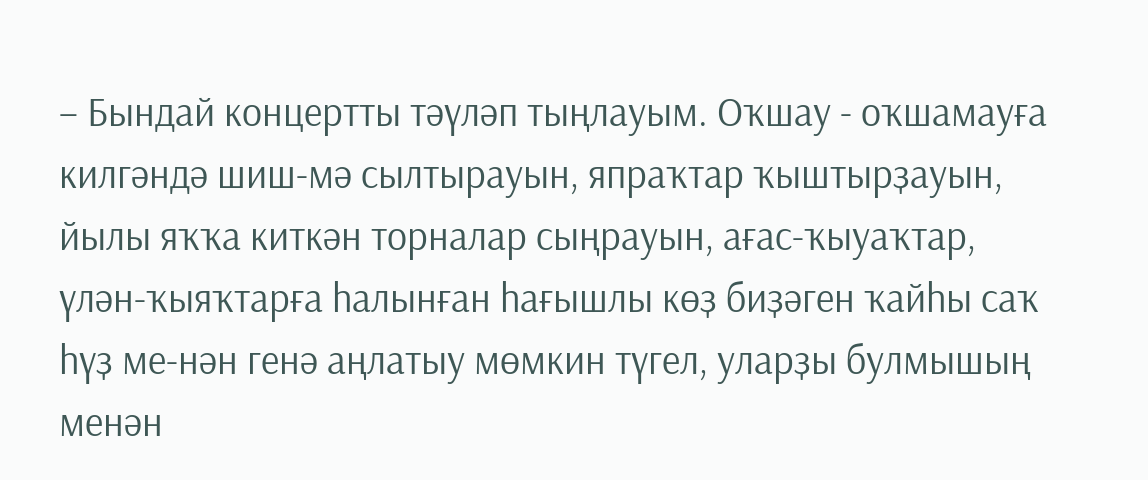– Бындай концертты тәүләп тыңлауым. Оҡшау - оҡшамауға килгәндә шиш-мә сылтырауын, япраҡтар ҡыштырҙауын, йылы яҡҡа киткән торналар сыңрауын, ағас-ҡыуаҡтар, үлән-ҡыяҡтарға һалынған һағышлы көҙ биҙәген ҡайһы саҡ һүҙ ме-нән генә аңлатыу мөмкин түгел, уларҙы булмышың менән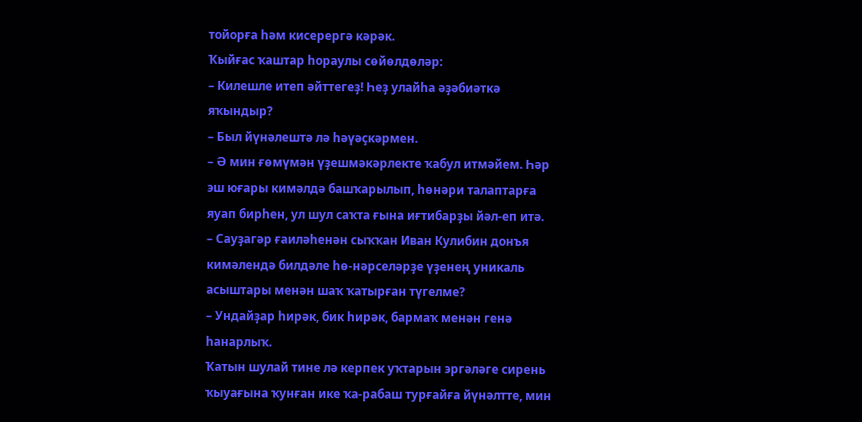тойорға һәм кисерергә кәрәк.
Ҡыйғас ҡаштар һораулы сөйөлдөләр:
– Килешле итеп әйттегеҙ! Һеҙ улайһа әҙәбиәткә яҡындыр?
– Был йүнәлештә лә һәүәҫкәрмен.
– Ә мин ғөмүмән үҙешмәкәрлекте ҡабул итмәйем. Һәр эш юғары кимәлдә башҡарылып, һөнәри талаптарға яуап бирһен, ул шул саҡта ғына иғтибарҙы йәл-еп итә.
– Сауҙагәр ғаиләһенән сыҡҡан Иван Кулибин донъя кимәлендә билдәле һө-нәрселәрҙе үҙенең уникаль асыштары менән шаҡ ҡатырған түгелме?
– Ундайҙар һирәк, бик һирәк, бармаҡ менән генә һанарлыҡ.
Ҡатын шулай тине лә керпек уҡтарын эргәләге сирень ҡыуағына ҡунған ике ҡа-рабаш турғайға йүнәлтте, мин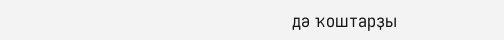дә ҡоштарҙы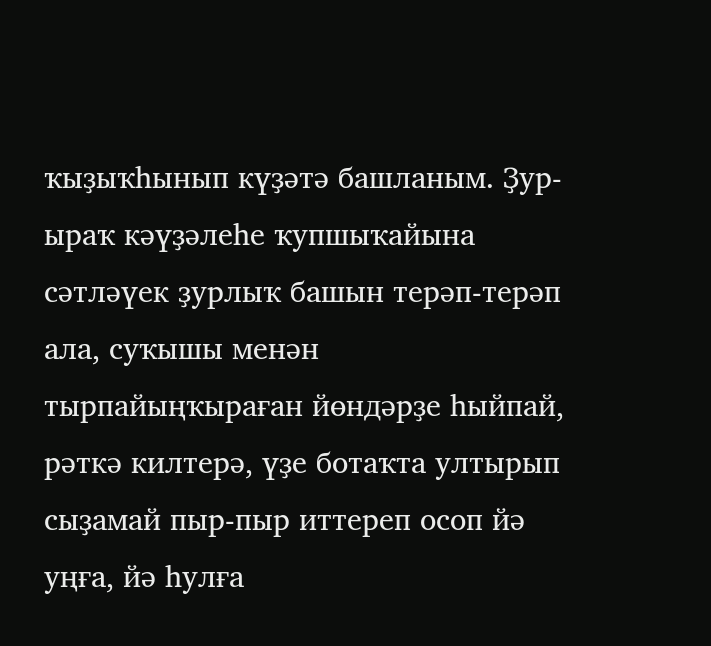ҡыҙыҡһынып күҙәтә башланым. Ҙур-ыраҡ кәүҙәлеһе ҡупшыҡайына сәтләүек ҙурлыҡ башын терәп-терәп ала, суҡышы менән тырпайыңҡыраған йөндәрҙе һыйпай, рәткә килтерә, үҙе ботаҡта ултырып сыҙамай пыр-пыр иттереп осоп йә уңға, йә һулға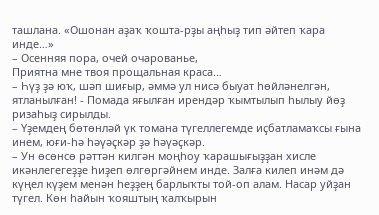ташлана. «Ошонан аҙаҡ ҡошта-рҙы аңһыҙ тип әйтеп ҡара инде…»
– Осенняя пора, очей очарованье,
Приятна мне твоя прощальная краса…
– Һүҙ ҙә юҡ, шәп шиғыр, әммә ул нисә быуат һөйләнелгән, ятланылған! - Помада яғылған ирендәр ҡымтылып һылыу йөҙ ризаһыҙ сирылды.
– Үҙемдең бөтөнләй үк томана түгеллегемде иҫбатламаҡсы ғына инем, юғи-һә һәүәҫкәр ҙә һәүәҫкәр.
– Ун өсөнсө рәттән килгән моңһоу ҡарашығыҙҙан хисле икәнлегегеҙҙе һиҙеп өлгөргәйнем инде. Залға килеп инәм дә күңел күҙем менән һеҙҙең барлыҡты той-оп алам. Насар уйҙан түгел. Көн һайын ҡояштың ҡалҡырын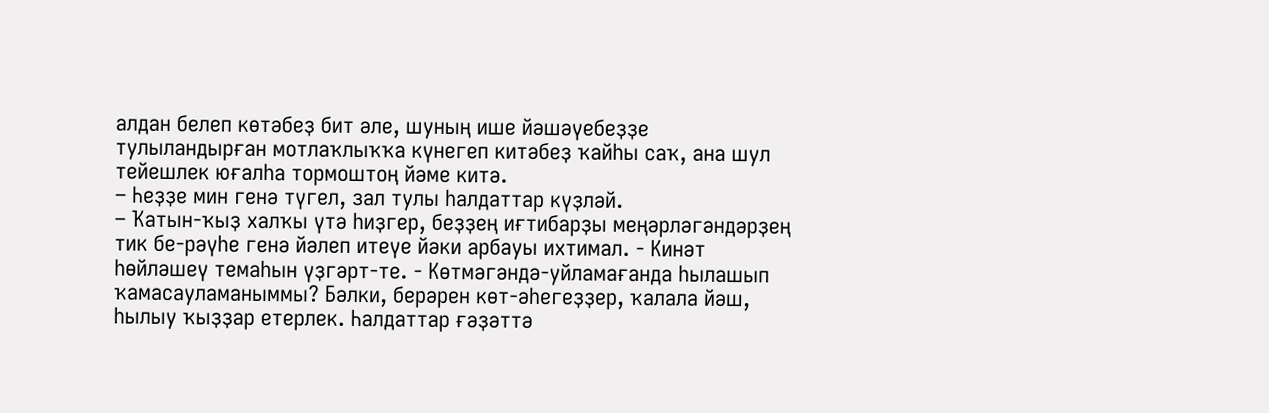алдан белеп көтәбеҙ бит әле, шуның ише йәшәүебеҙҙе тулыландырған мотлаҡлыҡҡа күнегеп китәбеҙ ҡайһы саҡ, ана шул тейешлек юғалһа тормоштоң йәме китә.
– Һеҙҙе мин генә түгел, зал тулы һалдаттар күҙләй.
– Ҡатын-ҡыҙ халҡы үтә һиҙгер, беҙҙең иғтибарҙы меңәрләгәндәрҙең тик бе-рәүһе генә йәлеп итеүе йәки арбауы ихтимал. - Кинәт һөйләшеү темаһын үҙгәрт-те. - Көтмәгәндә-уйламағанда һылашып ҡамасауламаныммы? Бәлки, берәрен көт-әһегеҙҙер, ҡалала йәш, һылыу ҡыҙҙар етерлек. Һалдаттар ғәҙәттә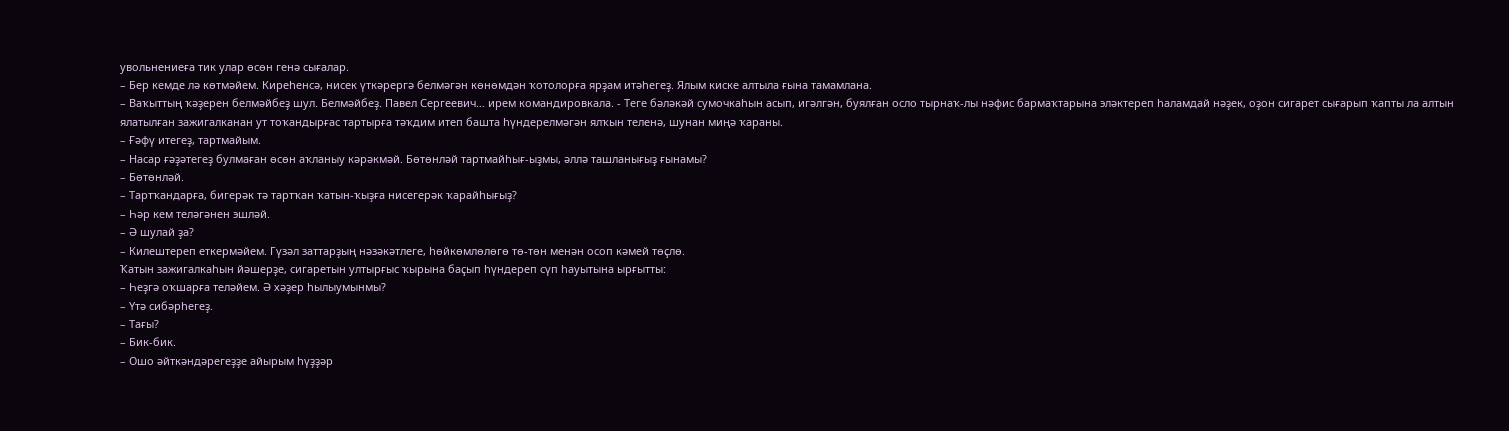увольнениеға тик улар өсөн генә сығалар.
– Бер кемде лә көтмәйем. Киреһенсә, нисек үткәрергә белмәгән көнөмдән ҡотолорға ярҙам итәһегеҙ. Ялым киске алтыла ғына тамамлана.
– Ваҡыттың ҡәҙерен белмәйбеҙ шул. Белмәйбеҙ. Павел Сергеевич… ирем командировкала. - Теге бәләкәй сумочкаһын асып, игәлгән, буялған осло тырнаҡ-лы нәфис бармаҡтарына эләктереп һаламдай нәҙек, оҙон сигарет сығарып ҡапты ла алтын ялатылған зажигалканан ут тоҡандырғас тартырға тәҡдим итеп башта һүндерелмәгән ялҡын теленә, шунан миңә ҡараны.
– Ғәфү итегеҙ, тартмайым.
– Насар ғәҙәтегеҙ булмаған өсөн аҡланыу кәрәкмәй. Бөтөнләй тартмайһығ-ыҙмы, әллә ташланығыҙ ғынамы?
– Бөтөнләй.
– Тартҡандарға, бигерәк тә тартҡан ҡатын-ҡыҙға нисегерәк ҡарайһығыҙ?
– Һәр кем теләгәнен эшләй.
– Ә шулай ҙа?
– Килештереп еткермәйем. Гүзәл заттарҙың нәзәкәтлеге, һөйкөмлөлөгө тө-төн менән осоп кәмей төҫлө.
Ҡатын зажигалкаһын йәшерҙе, сигаретын ултырғыс ҡырына баҫып һүндереп сүп һауытына ырғытты:
– Һеҙгә оҡшарға теләйем. Ә хәҙер һылыумынмы?
– Үтә сибәрһегеҙ.
– Тағы?
– Бик-бик.
– Ошо әйткәндәрегеҙҙе айырым һүҙҙәр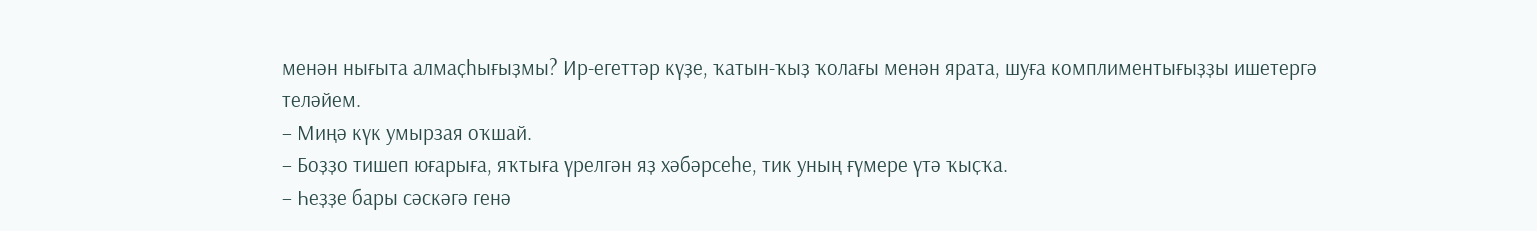менән нығыта алмаҫһығыҙмы? Ир-егеттәр күҙе, ҡатын-ҡыҙ ҡолағы менән ярата, шуға комплиментығыҙҙы ишетергә теләйем.
– Миңә күк умырзая оҡшай.
– Боҙҙо тишеп юғарыға, яҡтыға үрелгән яҙ хәбәрсеһе, тик уның ғүмере үтә ҡыҫҡа.
– Һеҙҙе бары сәскәгә генә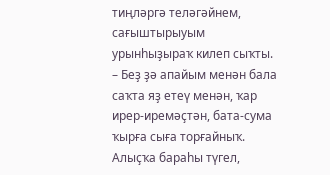тиңләргә теләгәйнем, сағыштырыуым урынһыҙыраҡ килеп сыҡты.
– Беҙ ҙә апайым менән бала саҡта яҙ етеү менән, ҡар ирер-иремәҫтән, бата-сума ҡырға сыға торғайныҡ. Алыҫҡа бараһы түгел,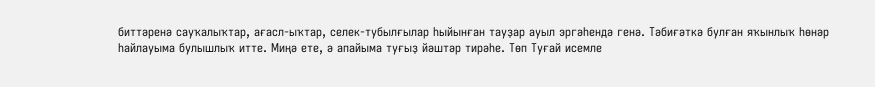биттәренә сауҡалыҡтар, ағасл-ыҡтар, селек-тубылғылар һыйынған тауҙар ауыл эргәһендә генә. Тәбиғәткә булған яҡынлыҡ һөнәр һайлауыма булышлыҡ итте. Миңә ете, ә апайыма туғыҙ йәштәр тирәһе. Төп Туғай исемле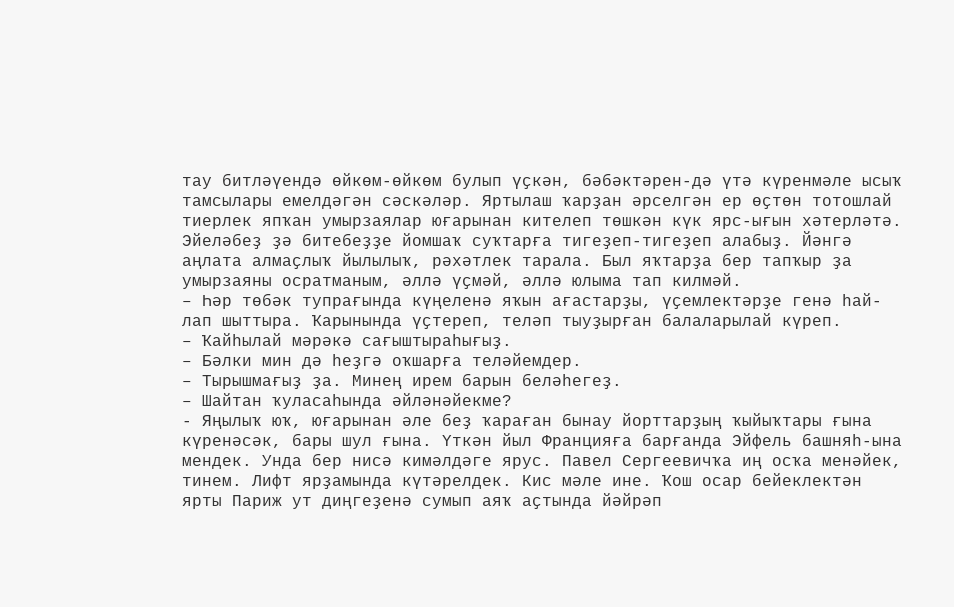тау битләүендә өйкөм-өйкөм булып үҫкән, бәбәктәрен-дә үтә күренмәле ысыҡ тамсылары емелдәгән сәскәләр. Яртылаш ҡарҙан әрселгән ер өҫтөн тотошлай тиерлек япҡан умырзаялар юғарынан кителеп төшкән күк ярс-ығын хәтерләтә. Эйеләбеҙ ҙә битебеҙҙе йомшаҡ суҡтарға тигеҙеп-тигеҙеп алабыҙ. Йәнгә аңлата алмаҫлыҡ йылылыҡ, рәхәтлек тарала. Был яҡтарҙа бер тапҡыр ҙа умырзаяны осратманым, әллә үҫмәй, әллә юлыма тап килмәй.
– Һәр төбәк тупрағында күңеленә яҡын ағастарҙы, үҫемлектәрҙе генә һай-лап шыттыра. Ҡарынында үҫтереп, теләп тыуҙырған балаларылай күреп.
– Ҡайһылай мәрәкә сағыштыраһығыҙ.
– Бәлки мин дә һеҙгә оҡшарға теләйемдер.
– Тырышмағыҙ ҙа. Минең ирем барын беләһегеҙ.
– Шайтан ҡуласаһында әйләнәйекме?
- Яңылыҡ юҡ, юғарынан әле беҙ ҡараған бынау йорттарҙың ҡыйыҡтары ғына күренәсәк, бары шул ғына. Үткән йыл Францияға барғанда Эйфель башняһ-ына мендек. Унда бер нисә кимәлдәге ярус. Павел Сергеевичҡа иң осҡа менәйек, тинем. Лифт ярҙамында күтәрелдек. Кис мәле ине. Ҡош осар бейеклектән ярты Париж ут диңгеҙенә сумып аяҡ аҫтында йәйрәп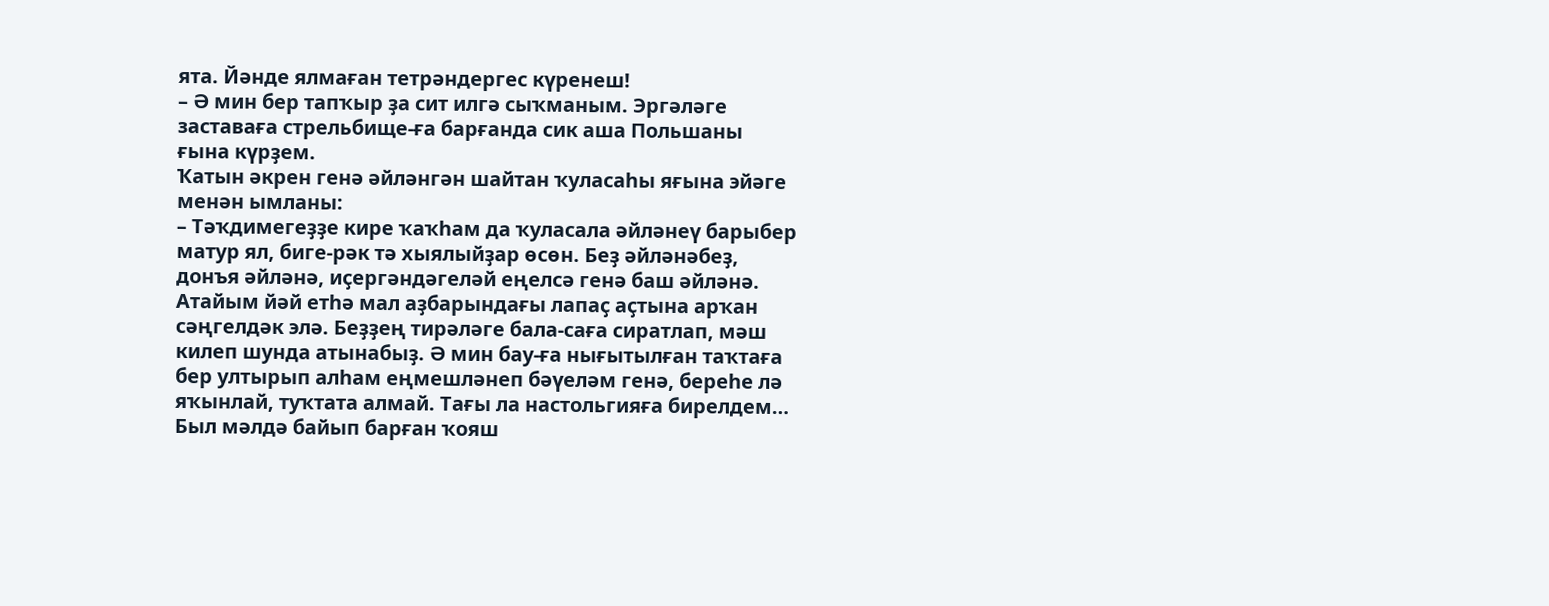ята. Йәнде ялмаған тетрәндергес күренеш!
– Ә мин бер тапҡыр ҙа сит илгә сыҡманым. Эргәләге заставаға стрельбище-ға барғанда сик аша Польшаны ғына күрҙем.
Ҡатын әкрен генә әйләнгән шайтан ҡуласаһы яғына эйәге менән ымланы:
– Тәҡдимегеҙҙе кире ҡаҡһам да ҡуласала әйләнеү барыбер матур ял, биге-рәк тә хыялыйҙар өсөн. Беҙ әйләнәбеҙ, донъя әйләнә, иҫергәндәгеләй еңелсә генә баш әйләнә. Атайым йәй етһә мал аҙбарындағы лапаҫ аҫтына арҡан сәңгелдәк элә. Беҙҙең тирәләге бала-саға сиратлап, мәш килеп шунда атынабыҙ. Ә мин бау-ға нығытылған таҡтаға бер ултырып алһам еңмешләнеп бәүеләм генә, береһе лә яҡынлай, туҡтата алмай. Тағы ла настольгияға бирелдем…
Был мәлдә байып барған ҡояш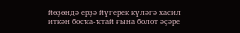йөҙөндә ерҙә йүгерек күләгә хасил иткән босҡа-ҡтай ғына болот әҫәре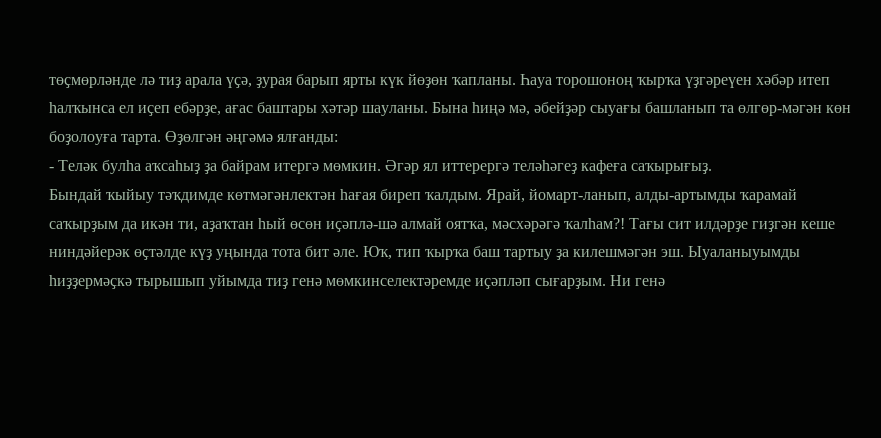төҫмөрләнде лә тиҙ арала үҫә, ҙурая барып ярты күк йөҙөн ҡапланы. Һауа торошоноң ҡырҡа үҙгәреүен хәбәр итеп һалҡынса ел иҫеп ебәрҙе, ағас баштары хәтәр шауланы. Бына һиңә мә, әбейҙәр сыуағы башланып та өлгөр-мәгән көн боҙолоуға тарта. Өҙөлгән әңгәмә ялғанды:
- Теләк булһа аҡсаһыҙ ҙа байрам итергә мөмкин. Әгәр ял иттерергә теләһәгеҙ кафеға саҡырығыҙ.
Бындай ҡыйыу тәҡдимде көтмәгәнлектән һағая биреп ҡалдым. Ярай, йомарт-ланып, алды-артымды ҡарамай саҡырҙым да икән ти, аҙаҡтан һый өсөн иҫәплә-шә алмай оятҡа, мәсхәрәгә ҡалһам?! Тағы сит илдәрҙе гиҙгән кеше ниндәйерәк өҫтәлде күҙ уңында тота бит әле. Юҡ, тип ҡырҡа баш тартыу ҙа килешмәгән эш. Ыуаланыуымды һиҙҙермәҫкә тырышып уйымда тиҙ генә мөмкинселектәремде иҫәпләп сығарҙым. Ни генә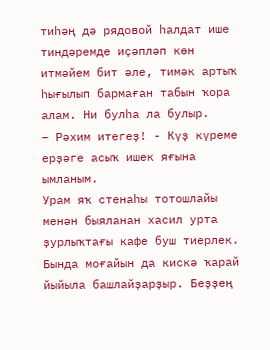тиһәң дә рядовой һалдат ише тиндәремде иҫәпләп көн итмәйем бит әле, тимәк артыҡ һығылып бармаған табын ҡора алам. Ни булһа ла булыр.
– Рәхим итегеҙ! - Күҙ күреме ерҙәге асыҡ ишек яғына ымланым.
Урам яҡ стенаһы тотошлайы менән быяланан хасил урта ҙурлыҡтағы кафе буш тиерлек. Бында моғайын да кискә ҡарай йыйыла башлайҙарҙыр. Беҙҙең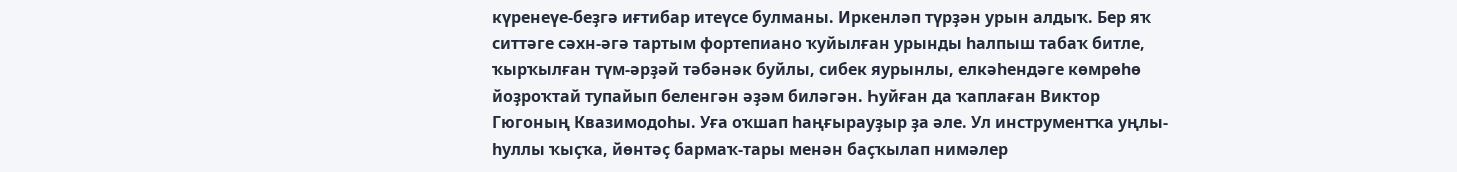күренеүе-беҙгә иғтибар итеүсе булманы. Иркенләп түрҙән урын алдыҡ. Бер яҡ ситтәге сәхн-әгә тартым фортепиано ҡуйылған урынды һалпыш табаҡ битле, ҡырҡылған түм-әрҙәй тәбәнәк буйлы, сибек яурынлы, елкәһендәге көмрөһө йоҙроҡтай тупайып беленгән әҙәм биләгән. Һуйған да ҡаплаған Виктор Гюгоның Квазимодоһы. Уға оҡшап һаңғырауҙыр ҙа әле. Ул инструментҡа уңлы-һуллы ҡыҫҡа, йөнтәҫ бармаҡ-тары менән баҫҡылап нимәлер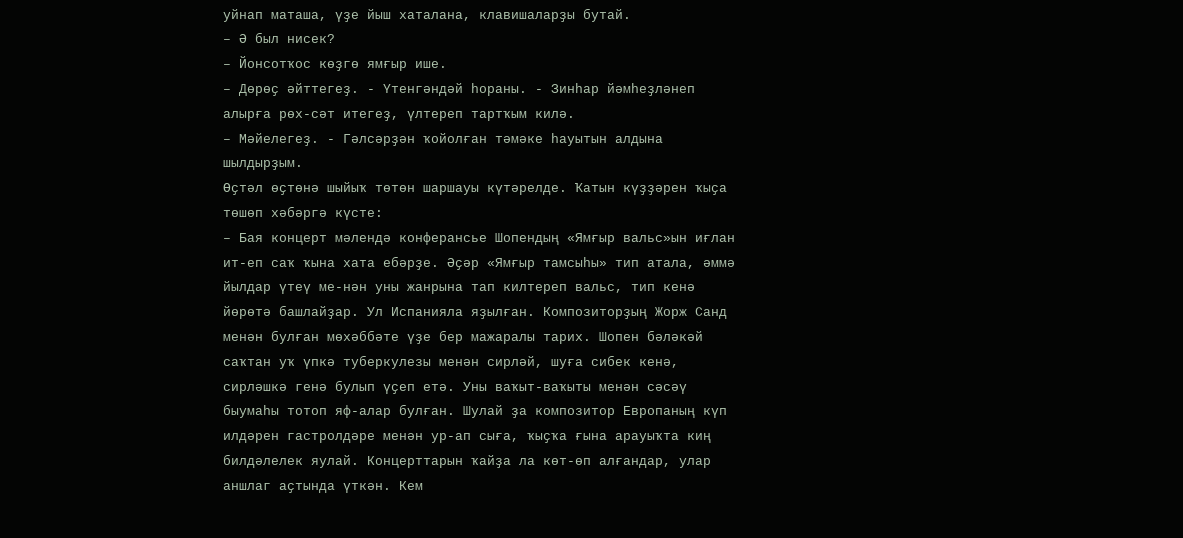уйнап маташа, үҙе йыш хаталана, клавишаларҙы бутай.
– Ә был нисек?
– Йонсотҡос көҙгө ямғыр ише.
– Дөрөҫ әйттегеҙ. - Үтенгәндәй һораны. - Зинһар йәмһеҙләнеп алырға рөх-сәт итегеҙ, үлтереп тартҡым килә.
– Мәйелегеҙ. - Гәлсәрҙән ҡойолған тәмәке һауытын алдына шылдырҙым.
Өҫтәл өҫтөнә шыйыҡ төтөн шаршауы күтәрелде. Ҡатын күҙҙәрен ҡыҫа төшөп хәбәргә күсте:
– Бая концерт мәлендә конферансье Шопендың «Ямғыр вальс»ын иғлан ит-еп саҡ ҡына хата ебәрҙе. Әҫәр «Ямғыр тамсыһы» тип атала, әммә йылдар үтеү ме-нән уны жанрына тап килтереп вальс, тип кенә йөрөтә башлайҙар. Ул Испанияла яҙылған. Композиторҙың Жорж Санд менән булған мөхәббәте үҙе бер мажаралы тарих. Шопен бәләкәй саҡтан уҡ үпкә туберкулезы менән сирләй, шуға сибек кенә, сирләшкә генә булып үҫеп етә. Уны ваҡыт-ваҡыты менән сәсәү быумаһы тотоп яф-алар булған. Шулай ҙа композитор Европаның күп илдәрен гастролдәре менән ур-ап сыға, ҡыҫҡа ғына арауыҡта киң билдәлелек яулай. Концерттарын ҡайҙа ла көт-өп алғандар, улар аншлаг аҫтында үткән. Кем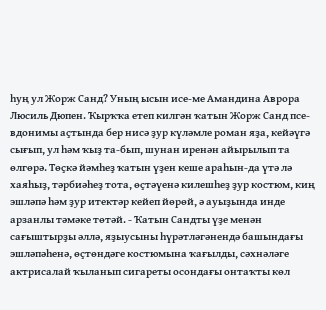һуң ул Жорж Санд? Уның ысын исе-ме Амандина Аврора Люсиль Дюпен. Ҡырҡҡа етеп килгән ҡатын Жорж Санд псе-вдонимы аҫтында бер нисә ҙур күләмле роман яҙа, кейәүгә сығып, ул һәм ҡыҙ та-бып, шунан иренән айырылып та өлгөрә. Төҫкә йәмһеҙ ҡатын үҙен кеше араһын-да үтә лә хаяһыҙ, тәрбиәһеҙ тота, өҫтәүенә килешһеҙ ҙур костюм, киң эшләпә һәм ҙур итектәр кейеп йөрөй, ә ауыҙында инде арзанлы тәмәке төтәй. - Ҡатын Сандты үҙе менән сағыштырҙы әллә, яҙыусыны һүрәтләгәнендә башындағы эшләпәһенә, өҫтөндәге костюмына ҡағылды, сәхнәләге актрисалай ҡыланып сигареты осондағы онтаҡты көл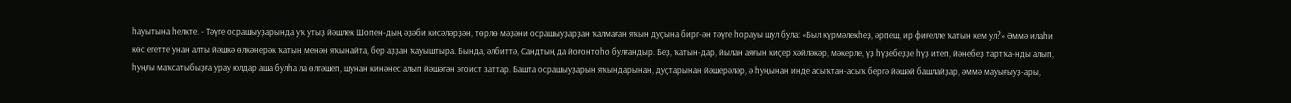һауытына һелкте. - Тәүге осрашыуҙарында уҡ утыҙ йәшлек Шопен-дың әҙәби кисәләрҙән, төрлө мәҙәни осрашыуҙарҙан ҡалмаған яҡын дуҫына бирг-ән тәүге һорауы шул була: «Был күрмәлекһеҙ, әрпеш, ир фиғелле ҡатын кем ул?» Әммә илаһи көс егетте унан алты йәшкә өлкәнерәк ҡатын менән яҡынайта, бер аҙҙан ҡауыштыра. Бында, әлбиттә, Сандтың да йоғонтоһо булғандыр. Беҙ, ҡатын-дар, йылан аяғын киҫер хәйләкәр, мәкерле, үҙ һүҙебеҙҙе һүҙ итеп, йәнебеҙ тартҡа-нды алып, һуңғы маҡсатыбыҙға урау юлдар аша булһа ла өлгәшеп, шунан кинәнес алып йәшәгән эгоист заттар. Башта осрашыуҙарын яҡындарынан, дуҫтарынан йәшерәләр, ә һуңынан инде асыҡтан-асыҡ бергә йәшәй башлайҙар, әммә мауығыуҙ-ары,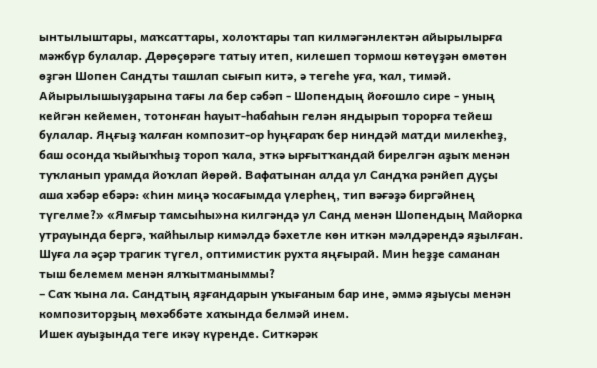ынтылыштары, маҡсаттары, холоҡтары тап килмәгәнлектән айырылырға мәжбүр булалар. Дөрөҫөрәге татыу итеп, килешеп тормош көтөүҙән өмөтөн өҙгән Шопен Сандты ташлап сығып китә, ә тегеһе уға, ҡал, тимәй. Айырылышыуҙарына тағы ла бер сәбәп - Шопендың йоғошло сире - уның кейгән кейемен, тотонған һауыт-һабаһын гелән яндырып торорға тейеш булалар. Яңғыҙ ҡалған композит-ор һуңғараҡ бер ниндәй матди милекһеҙ, баш осонда ҡыйыҡһыҙ тороп ҡала, эткә ырғытҡандай бирелгән аҙыҡ менән туҡланып урамда йоҡлап йөрөй. Вафатынан алда ул Сандҡа рәнйеп дуҫы аша хәбәр ебәрә: «Һин миңә ҡосағымда үлерһең, тип вәғәҙә биргәйнең түгелме?» «Ямғыр тамсыһы»на килгәндә ул Санд менән Шопендың Майорка утрауында бергә, ҡайһылыр кимәлдә бәхетле көн иткән мәлдәрендә яҙылған. Шуға ла әҫәр трагик түгел, оптимистик рухта яңғырай. Мин һеҙҙе саманан тыш белемем менән ялҡытманыммы?
– Саҡ ҡына ла. Сандтың яҙғандарын уҡығаным бар ине, әммә яҙыусы менән композиторҙың мөхәббәте хаҡында белмәй инем.
Ишек ауыҙында теге икәү күренде. Ситкәрәк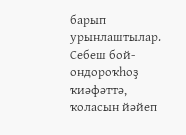барып урынлаштылар. Себеш бой-ондороҡһоҙ ҡиәфәттә, ҡоласын йәйеп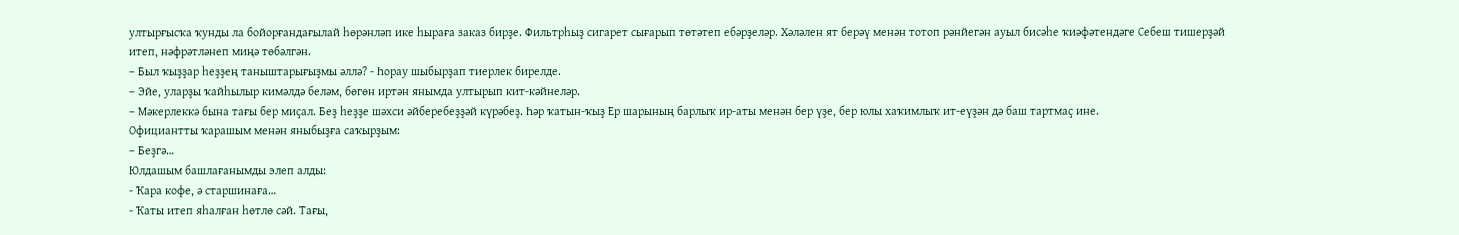ултырғысҡа ҡунды ла бойорғандағылай һөрәнләп ике һыраға заказ бирҙе. Фильтрһыҙ сигарет сығарып төтәтеп ебәрҙеләр. Хәләлен ят берәү менән тотоп рәнйегән ауыл бисәһе ҡиәфәтендәге Себеш тишерҙәй итеп, нәфрәтләнеп миңә төбәлгән.
– Был ҡыҙҙар һеҙҙең таныштарығыҙмы әллә? - Һорау шыбырҙап тиерлек бирелде.
– Эйе, уларҙы ҡайһылыр кимәлдә беләм, бөгөн иртән янымда ултырып кит-кәйнеләр.
– Мәкерлеккә бына тағы бер миҫал. Беҙ һеҙҙе шәхси әйберебеҙҙәй күрәбеҙ. Һәр ҡатын-ҡыҙ Ер шарының барлыҡ ир-аты менән бер үҙе, бер юлы хаҡимлыҡ ит-еүҙән дә баш тартмаҫ ине.
Официантты ҡарашым менән яныбыҙға саҡырҙым:
– Беҙгә…
Юлдашым башлағанымды элеп алды:
- Ҡара кофе, ә старшинаға…
- Ҡаты итеп яһалған һөтлө сәй. Тағы,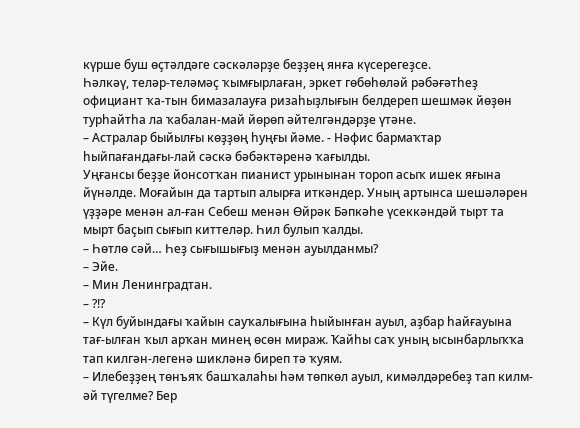күрше буш өҫтәлдәге сәскәләрҙе беҙҙең янға күсерегеҙсе.
Һәлкәү, теләр-теләмәҫ ҡымғырлаған, эркет гөбөһөләй рәбәғәтһеҙ официант ҡа-тын бимазалауға ризаһыҙлығын белдереп шешмәк йөҙөн турһайтһа ла ҡабалан-май йөрөп әйтелгәндәрҙе үтәне.
– Астралар быйылғы көҙҙөң һуңғы йәме. - Нәфис бармаҡтар һыйпағандағы-лай сәскә бәбәктәренә ҡағылды.
Уңғансы беҙҙе йонсотҡан пианист урынынан тороп асыҡ ишек яғына йүнәлде. Моғайын да тартып алырға иткәндер. Уның артынса шешәләрен үҙҙәре менән ал-ған Себеш менән Өйрәк Бәпкәһе үсеккәндәй тырт та мырт баҫып сығып киттеләр. Һил булып ҡалды.
– Һөтлө сәй… Һеҙ сығышығыҙ менән ауылданмы?
– Эйе.
– Мин Ленинградтан.
– ?!?
– Күл буйындағы ҡайын сауҡалығына һыйынған ауыл, аҙбар һайғауына тағ-ылған ҡыл арҡан минең өсөн мираж. Ҡайһы саҡ уның ысынбарлыҡҡа тап килгән-легенә шикләнә биреп тә ҡуям.
– Илебеҙҙең төнъяҡ башҡалаһы һәм төпкөл ауыл, кимәлдәребеҙ тап килм-әй түгелме? Бер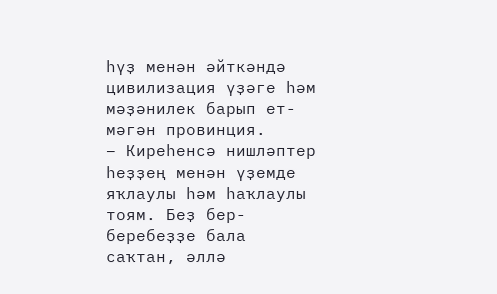һүҙ менән әйткәндә цивилизация үҙәге һәм мәҙәнилек барып ет-мәгән провинция.
– Киреһенсә нишләптер һеҙҙең менән үҙемде яҡлаулы һәм һаҡлаулы тоям. Беҙ бер-беребеҙҙе бала саҡтан, әллә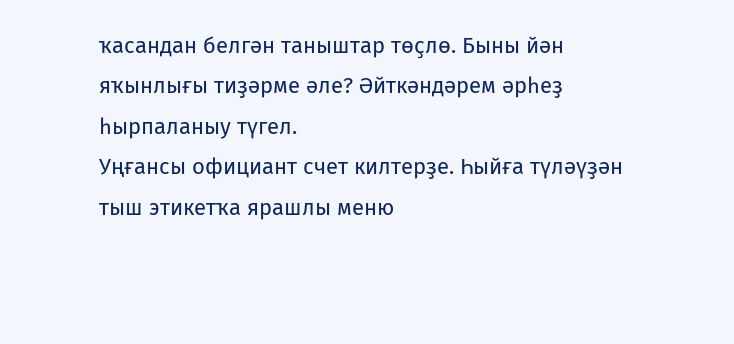ҡасандан белгән таныштар төҫлө. Быны йән яҡынлығы тиҙәрме әле? Әйткәндәрем әрһеҙ һырпаланыу түгел.
Уңғансы официант счет килтерҙе. Һыйға түләүҙән тыш этикетҡа ярашлы меню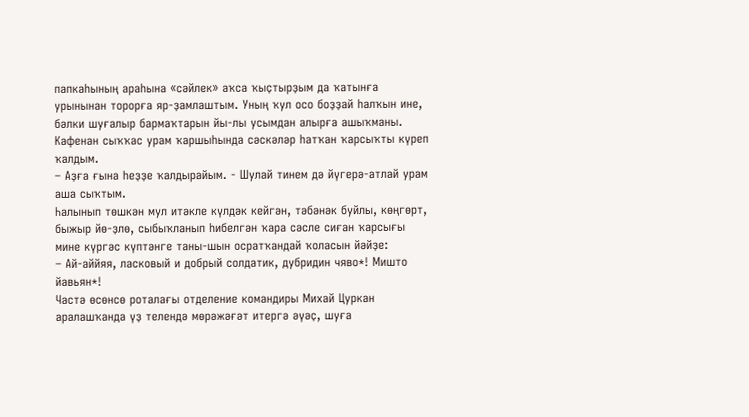папкаһының араһына «сәйлек» аҡса ҡыҫтырҙым да ҡатынға урынынан торорға яр-ҙамлаштым. Уның ҡул осо боҙҙай һалҡын ине, бәлки шуғалыр бармаҡтарын йы-лы усымдан алырға ашыҡманы.
Кафенан сыҡҡас урам ҡаршыһында сәскәләр һатҡан ҡарсыҡты күреп ҡалдым.
– Аҙға ғына һеҙҙе ҡалдырайым. - Шулай тинем дә йүгерә-атлай урам аша сыҡтым.
Һалынып төшкән мул итәкле күлдәк кейгән, тәбәнәк буйлы, көңгөрт, быжыр йө-ҙлө, сыбыҡланып һибелгән ҡара сәсле сиған ҡарсығы мине күргәс күптәнге таны-шын осратҡандай ҡоласын йәйҙе:
– Ай-аййяя, ласковый и добрый солдатик, дубридин чяво*! Мишто йавьян*!
Частә өсөнсө роталағы отделение командиры Михай Цуркан аралашҡанда үҙ телендә мөрәжәғәт итергә әүәҫ, шуға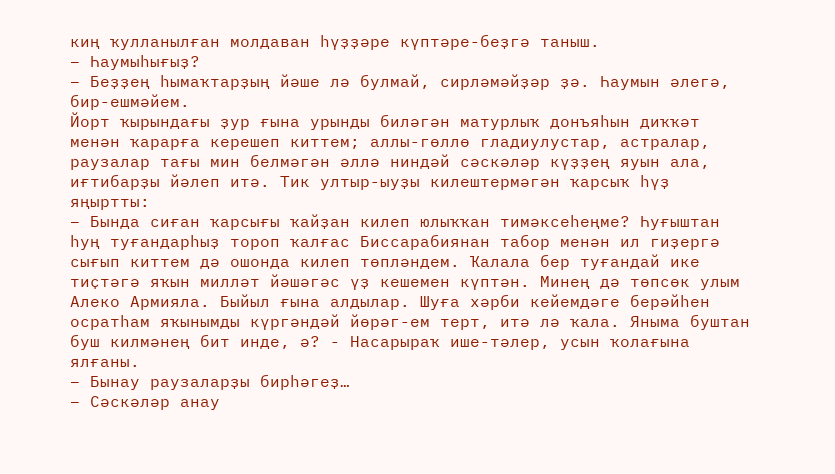киң ҡулланылған молдаван һүҙҙәре күптәре-беҙгә таныш.
– Һаумыһығыҙ?
– Беҙҙең һымаҡтарҙың йәше лә булмай, сирләмәйҙәр ҙә. Һаумын әлегә, бир-ешмәйем.
Йорт ҡырындағы ҙур ғына урынды биләгән матурлыҡ донъяһын диҡҡәт менән ҡарарға керешеп киттем; аллы-гөллө гладиулустар, астралар, раузалар тағы мин белмәгән әллә ниндәй сәскәләр күҙҙең яуын ала, иғтибарҙы йәлеп итә. Тик ултыр-ыуҙы килештермәгән ҡарсыҡ һүҙ яңыртты:
– Бында сиған ҡарсығы ҡайҙан килеп юлыҡҡан тимәксеһеңме? Һуғыштан һуң туғандарһыҙ тороп ҡалғас Биссарабиянан табор менән ил гиҙергә сығып киттем дә ошонда килеп төпләндем. Ҡалала бер туғандай ике тиҫтәгә яҡын милләт йәшәгәс үҙ кешемен күптән. Минең дә төпсөк улым Алеко Армияла. Быйыл ғына алдылар. Шуға хәрби кейемдәге берәйһен осратһам яҡынымды күргәндәй йөрәг-ем терт, итә лә ҡала. Яныма буштан буш килмәнең бит инде, ә? - Насарыраҡ ише-тәлер, усын ҡолағына ялғаны.
– Бынау раузаларҙы бирһәгеҙ…
– Сәскәләр анау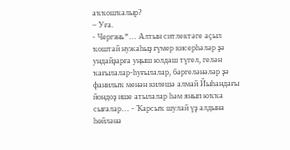аҡҡошҡалыр?
– Уға.
- Чергэнь*… Алтын ситлектәге аҫыл ҡоштай нужаһыҙ ғүмер кисерһәләр ҙә ундайҙарға уңыш юлдаш түгел, гелән ҡағылалар-һуғылалар, бәргеләнәләр ҙә фанилыҡ менән килешә алмай Йыһандағы йондоҙ ише атылалар һәм янып юҡҡа сығалар… - Ҡарсыҡ шулай үҙ алдына һөйләнә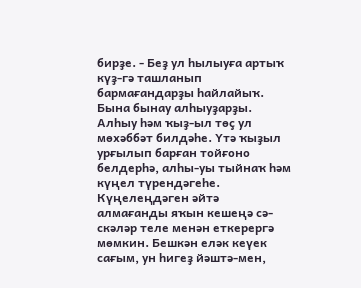бирҙе. - Беҙ ул һылыуға артыҡ күҙ-гә ташланып бармағандарҙы һайлайыҡ. Бына бынау алһыуҙарҙы. Алһыу һәм ҡыҙ-ыл төҫ ул мөхәббәт билдәһе. Үтә ҡыҙыл урғылып барған тойғоно белдерһә, алһы-уы тыйнаҡ һәм күңел түрендәгеһе. Күңелеңдәген әйтә алмағанды яҡын кешеңә сә-скәләр теле менән еткерергә мөмкин. Бешкән еләк кеүек сағым, ун һигеҙ йәштә-мен,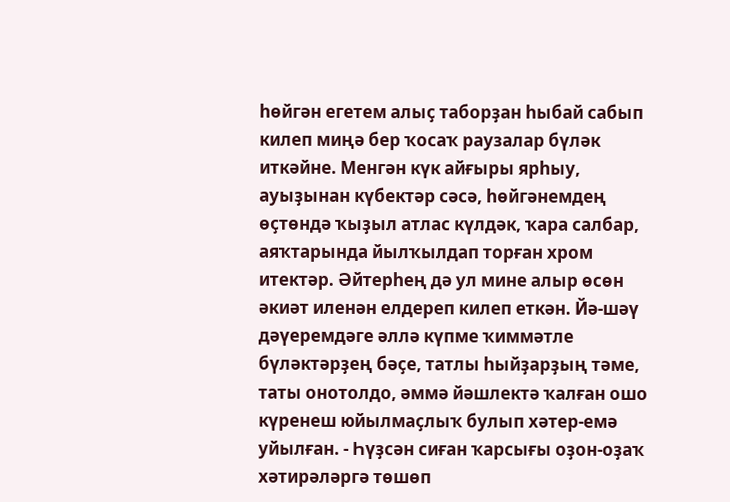һөйгән егетем алыҫ таборҙан һыбай сабып килеп миңә бер ҡосаҡ раузалар бүләк иткәйне. Менгән күк айғыры ярһыу, ауыҙынан күбектәр сәсә, һөйгәнемдең өҫтөндә ҡыҙыл атлас күлдәк, ҡара салбар, аяҡтарында йылҡылдап торған хром итектәр. Әйтерһең дә ул мине алыр өсөн әкиәт иленән елдереп килеп еткән. Йә-шәү дәүеремдәге әллә күпме ҡиммәтле бүләктәрҙең бәҫе, татлы һыйҙарҙың тәме, таты онотолдо, әммә йәшлектә ҡалған ошо күренеш юйылмаҫлыҡ булып хәтер-емә уйылған. - Һүҙсән сиған ҡарсығы оҙон-оҙаҡ хәтирәләргә төшөп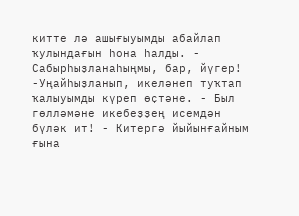китте лә ашығыуымды абайлап ҡулындағын һона һалды. - Сабырһыҙланаһыңмы, бар, йүгер! -Уңайһыҙланып, икеләнеп туҡтап ҡалыуымды күреп өҫтәне. - Был гөлләмәне икебеҙҙең исемдән бүләк ит! - Китергә йыйынғайным ғына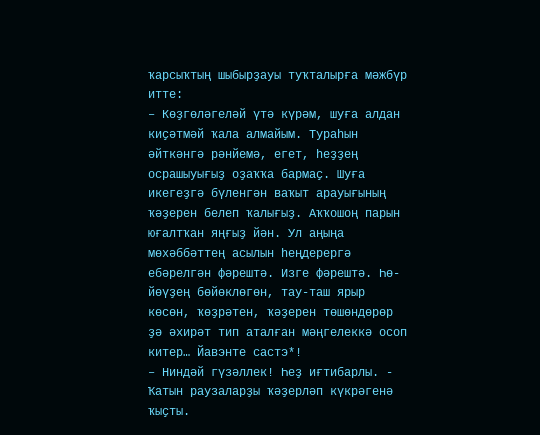ҡарсыҡтың шыбырҙауы туҡталырға мәжбүр итте:
– Көҙгөләгеләй үтә күрәм, шуға алдан киҫәтмәй ҡала алмайым. Тураһын әйткәнгә рәнйемә, егет, һеҙҙең осрашыуығыҙ оҙаҡҡа бармаҫ. Шуға икегеҙгә бүленгән ваҡыт арауығының ҡәҙерен белеп ҡалығыҙ. Аҡҡошоң парын юғалтҡан яңғыҙ йән. Ул аңыңа мөхәббәттең асылын һеңдерергә ебәрелгән фәрештә. Изге фәрештә. Һө-йөүҙең бөйөклөгөн, тау-таш ярыр көсөн, ҡөҙрәтен, ҡәҙерен төшөндөрөр ҙә әхирәт тип аталған мәңгелеккә осоп китер… Йавэнте састэ*!
– Ниндәй гүзәллек! Һеҙ иғтибарлы. - Ҡатын раузаларҙы ҡәҙерләп күкрәгенә ҡыҫты.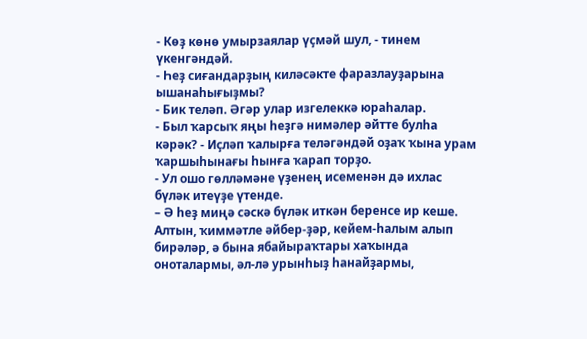- Көҙ көнө умырзаялар үҫмәй шул, - тинем үкенгәндәй.
- Һеҙ сиғандарҙың киләсәкте фаразлауҙарына ышанаһығыҙмы?
- Бик теләп. Әгәр улар изгелеккә юраһалар.
- Был ҡарсыҡ яңы һеҙгә нимәлер әйтте булһа кәрәк? - Иҫләп ҡалырға теләгәндәй оҙаҡ ҡына урам ҡаршыһынағы һынға ҡарап торҙо.
- Ул ошо гөлләмәне үҙенең исеменән дә ихлас бүләк итеүҙе үтенде.
– Ә һеҙ миңә сәскә бүләк иткән беренсе ир кеше. Алтын, ҡиммәтле әйбер-ҙәр, кейем-һалым алып бирәләр, ә бына ябайыраҡтары хаҡында оноталармы, әл-лә урынһыҙ һанайҙармы,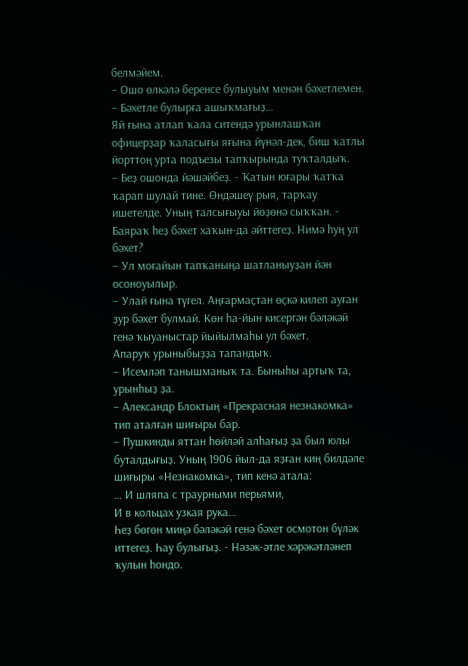белмәйем.
– Ошо өлкәлә беренсе булыуым менән бәхетлемен.
– Бәхетле булырға ашыҡмағыҙ…
Яй ғына атлап ҡала ситендә урынлашҡан офицерҙар ҡаласығы яғына йүнәл-дек, биш ҡатлы йорттоң урта подъезы тапҡырында туҡталдыҡ.
– Беҙ ошонда йәшәйбеҙ. - Ҡатын юғары ҡатҡа ҡарап шулай тине. Өндәшеү рыя, тарҡау ишетелде. Уның талсығыуы йөҙөнә сыҡҡан. - Баяраҡ һеҙ бәхет хаҡын-да әйттегеҙ. Нимә һуң ул бәхет?
– Ул моғайын тапҡаныңа шатланыуҙан йән осоноуылыр.
– Улай ғына түгел. Аңғармаҫтан өҫкә килеп ауған ҙур бәхет булмай. Көн һа-йын кисергән бәләкәй генә ҡыуаныстар йыйылмаһы ул бәхет.
Апаруҡ урыныбыҙҙа тапандыҡ.
– Исемләп танышманыҡ та. Быныһы артыҡ та, урынһыҙ ҙа.
– Александр Блоктың «Прекрасная незнакомка» тип аталған шиғыры бар.
– Пушкинды яттан һөйләй алһағыҙ ҙа был юлы буталдығыҙ. Уның 1906 йыл-да яҙған киң билдәле шиғыры «Незнакомка», тип кенә атала:
… И шляпа с траурными перьями,
И в кольцах узкая рука…
Һеҙ бөгөн миңә бәләкәй генә бәхет осмотон бүләк иттегеҙ. Һау булығыҙ. - Нәзәк-әтле хәрәкәтләнеп ҡулын һондо.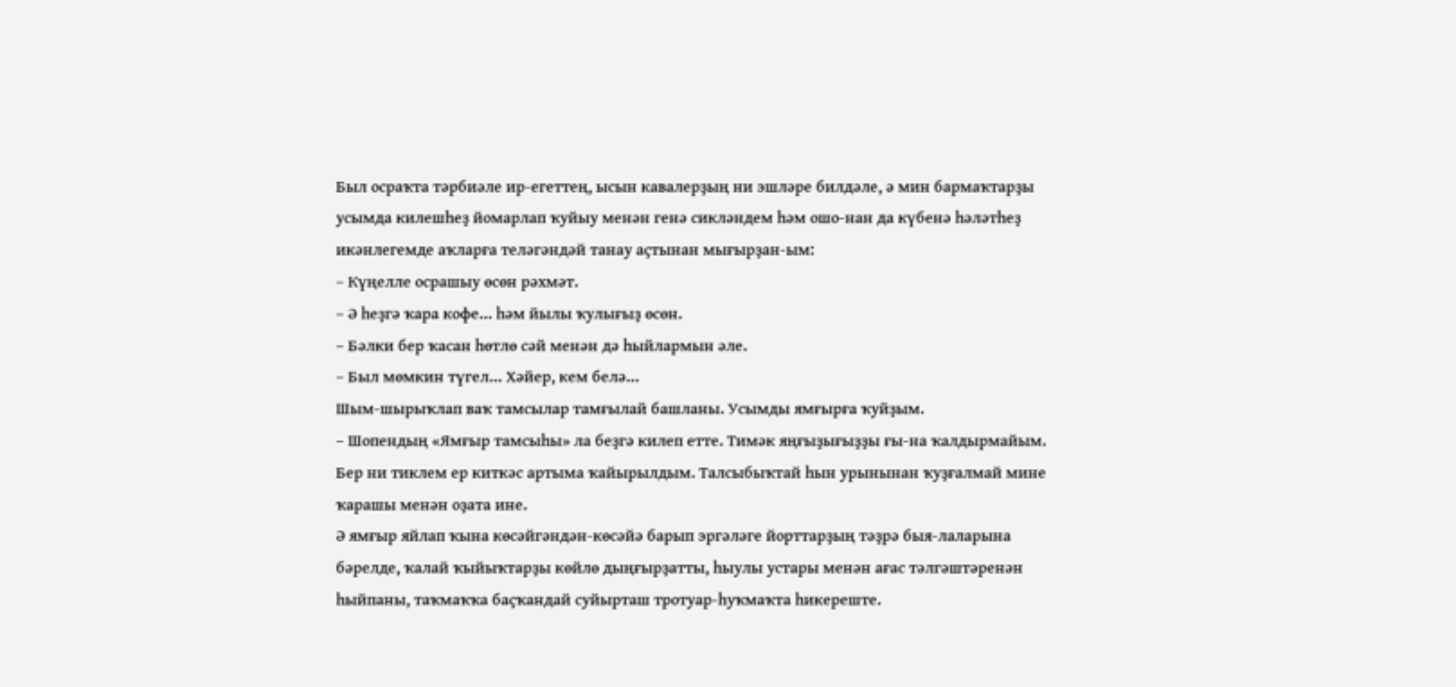Был осраҡта тәрбиәле ир-егеттең, ысын кавалерҙың ни эшләре билдәле, ә мин бармаҡтарҙы усымда килешһеҙ йомарлап ҡуйыу менән генә сикләндем һәм ошо-нан да күбенә һәләтһеҙ икәнлегемде аҡларға теләгәндәй танау аҫтынан мығырҙан-ым:
– Күңелле осрашыу өсөн рәхмәт.
– Ә һеҙгә ҡара кофе… һәм йылы ҡулығыҙ өсөн.
– Бәлки бер ҡасан һөтлө сәй менән дә һыйлармын әле.
– Был мөмкин түгел… Хәйер, кем белә…
Шым-шырыҡлап ваҡ тамсылар тамғылай башланы. Усымды ямғырға ҡуйҙым.
– Шопендың «Ямғыр тамсыһы» ла беҙгә килеп етте. Тимәк яңғыҙығыҙҙы ғы-на ҡалдырмайым.
Бер ни тиклем ер киткәс артыма ҡайырылдым. Талсыбыҡтай һын урынынан ҡуҙғалмай мине ҡарашы менән оҙата ине.
Ә ямғыр яйлап ҡына көсәйгәндән-көсәйә барып эргәләге йорттарҙың тәҙрә быя-лаларына бәрелде, ҡалай ҡыйыҡтарҙы көйлө дыңғырҙатты, һыулы устары менән ағас тәлгәштәренән һыйпаны, таҡмаҡҡа баҫҡандай суйырташ тротуар-һуҡмаҡта һикереште.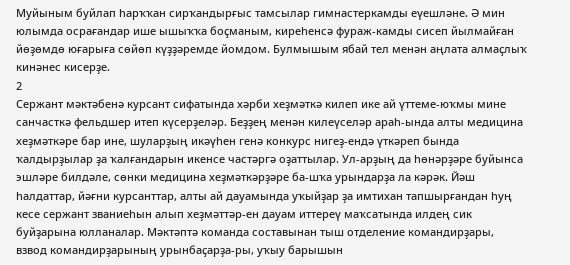Муйыным буйлап һарҡҡан сирҡандырғыс тамсылар гимнастеркамды еүешләне. Ә мин юлымда осрағандар ише ышыҡҡа боҫманым, киреһенсә фураж-камды сисеп йылмайған йөҙөмдө юғарыға сөйөп күҙҙәремде йомдом. Булмышым ябай тел менән аңлата алмаҫлыҡ кинәнес кисерҙе.
2
Сержант мәктәбенә курсант сифатында хәрби хеҙмәткә килеп ике ай үттеме-юҡмы мине санчасткә фельдшер итеп күсерҙеләр. Беҙҙең менән килеүселәр араһ-ында алты медицина хеҙмәткәре бар ине, шуларҙың икәүһен генә конкурс нигеҙ-ендә үткәреп бында ҡалдырҙылар ҙа ҡалғандарын икенсе частәргә оҙаттылар. Ул-арҙың да һөнәрҙәре буйынса эшләре билдәле, сөнки медицина хеҙмәткәрҙәре ба-шҡа урындарҙа ла кәрәк. Йәш һалдаттар, йәғни курсанттар, алты ай дауамында уҡыйҙар ҙа имтихан тапшырғандан һуң кесе сержант званиеһын алып хеҙмәттәр-ен дауам иттереү маҡсатында илдең сик буйҙарына юлланалар. Мәктәптә команда составынан тыш отделение командирҙары, взвод командирҙарының урынбаҫарҙа-ры, уҡыу барышын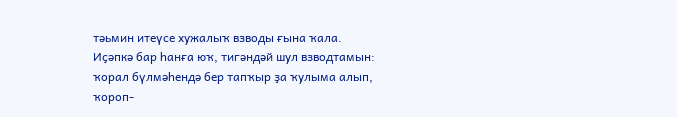тәьмин итеүсе хужалыҡ взводы ғына ҡала. Иҫәпкә бар һанға юҡ, тигәндәй шул взводтамын: ҡорал бүлмәһендә бер тапҡыр ҙа ҡулыма алып, ҡороп-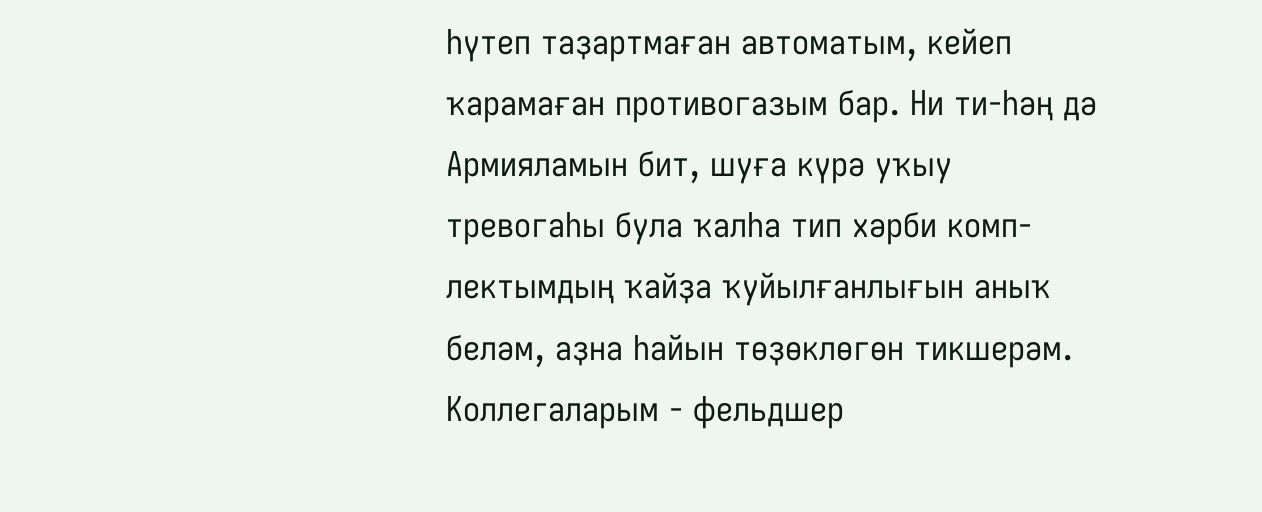һүтеп таҙартмаған автоматым, кейеп ҡарамаған противогазым бар. Ни ти-һәң дә Армияламын бит, шуға күрә уҡыу тревогаһы була ҡалһа тип хәрби комп-лектымдың ҡайҙа ҡуйылғанлығын аныҡ беләм, аҙна һайын төҙөклөгөн тикшерәм. Коллегаларым - фельдшер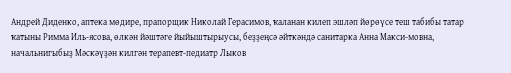Андрей Диденко, аптека мөдире, прапорщик Николай Герасимов, ҡаланан килеп эшләп йөрөүсе теш табибы татар ҡатыны Римма Иль-ясова, өлкән йәштәге йыйыштырыусы, беҙҙеңсә әйткәндә санитарка Анна Макси-мовна, начальнигыбыҙ Мәскәүҙән килгән терапевт-педиатр Лыков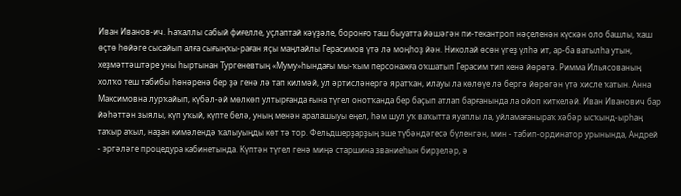Иван Иванов-ич. Һаҡаллы сабый фиғелле, уҫлаптай кәүҙәле, боронғо таш быуатта йәшәгән пи-текантроп нәҫеленән күскән оло башлы, ҡаш өҫтө һөйәге сысайып алға сығыңҡы-раған яҫы маңлайлы Герасимов үтә лә моңһоҙ йән. Николай өсөн үгеҙ үлһә ит, ар-ба ватылһа утын, хеҙмәттәштәре уны һыртынан Тургеневтың «Муму»һындағы мы-ҡым персонажға оҡшатып Герасим тип кенә йөрөтә. Римма Ильясованың холҡо теш табибы һөнәренә бер ҙә генә лә тап килмәй, ул әртисләнергә яратҡан, илауы ла көлөүе лә бергә йөрөгән үтә хисле ҡатын. Анна Максимовна лурҡайып, күбәл-әй мөлкөп ултырғанда ғына түгел онотҡанда бер баҫып атлап барғанында ла ойоп киткеләй. Иван Иванович бар йәһәттән зыялы, күп уҡый, күпте белә, уның менән аралашыуы еңел, һәм шул уҡ ваҡытта яуаплы ла, уйламағаныраҡ хәбәр ысҡынд-ырһаң таҡыр аҡыл, наҙан кимәлендә ҡалыуыңды көт тә тор. Фельдшерҙарҙың эше түбәндәгесә бүленгән, мин - табип-ординатор урынында, Андрей - эргәләге процедура кабинетында. Күптән түгел генә миңә старшина званиеһын бирҙеләр, ә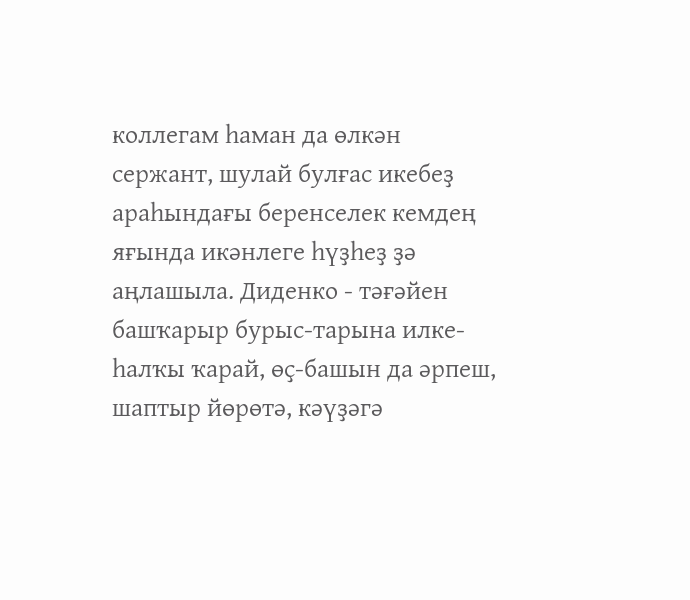коллегам һаман да өлкән сержант, шулай булғас икебеҙ араһындағы беренселек кемдең яғында икәнлеге һүҙһеҙ ҙә аңлашыла. Диденко - тәғәйен башҡарыр бурыс-тарына илке-һалҡы ҡарай, өҫ-башын да әрпеш, шаптыр йөрөтә, кәүҙәгә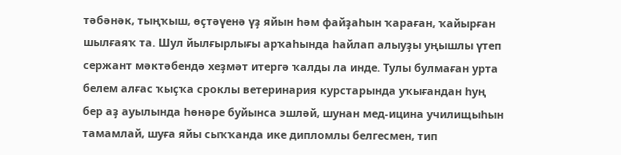тәбәнәк, тыңҡыш, өҫтәүенә үҙ яйын һәм файҙаһын ҡараған, ҡайырған шылғаяҡ та. Шул йылғырлығы арҡаһында һайлап алыуҙы уңышлы үтеп сержант мәктәбендә хеҙмәт итергә ҡалды ла инде. Тулы булмаған урта белем алғас ҡыҫҡа сроклы ветеринария курстарында уҡығандан һуң бер аҙ ауылында һөнәре буйынса эшләй, шунан мед-ицина училищыһын тамамлай, шуға яйы сыҡҡанда ике дипломлы белгесмен, тип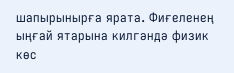шапырынырға ярата. Фиғеленең ыңғай ятарына килгәндә физик көс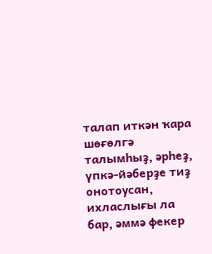талап иткән ҡара шөғөлгә талымһыҙ, әрһеҙ, үпкә-йәберҙе тиҙ онотоусан, ихласлығы ла бар, әммә фекер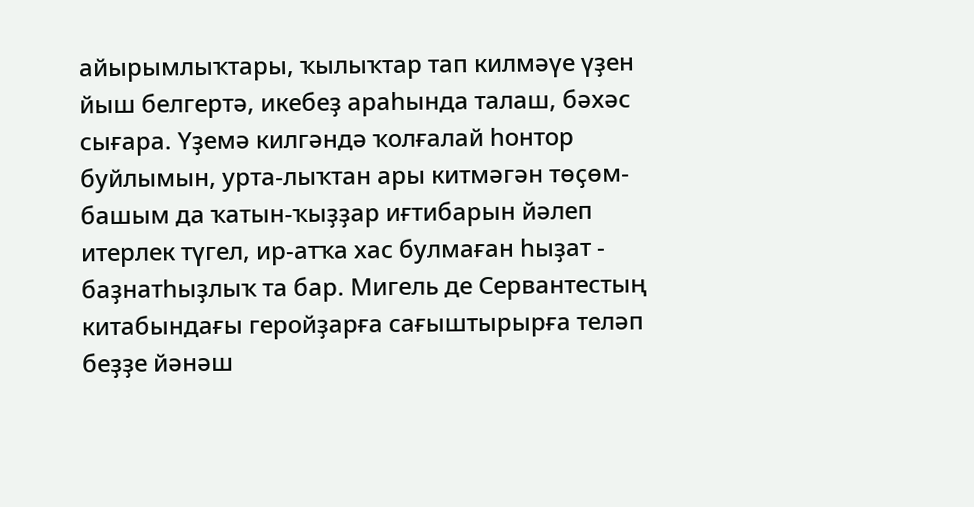айырымлыҡтары, ҡылыҡтар тап килмәүе үҙен йыш белгертә, икебеҙ араһында талаш, бәхәс сығара. Үҙемә килгәндә ҡолғалай һонтор буйлымын, урта-лыҡтан ары китмәгән төҫөм-башым да ҡатын-ҡыҙҙар иғтибарын йәлеп итерлек түгел, ир-атҡа хас булмаған һыҙат - баҙнатһыҙлыҡ та бар. Мигель де Сервантестың китабындағы геройҙарға сағыштырырға теләп беҙҙе йәнәш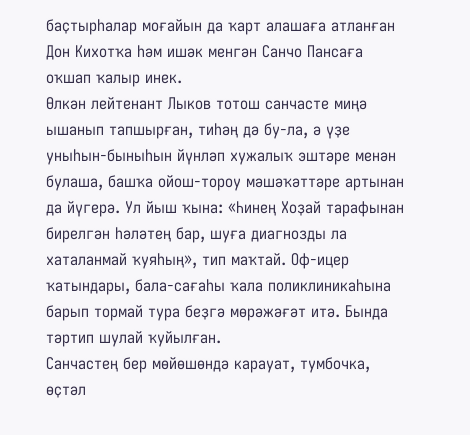баҫтырһалар моғайын да ҡарт алашаға атланған Дон Кихотҡа һәм ишәк менгән Санчо Пансаға оҡшап ҡалыр инек.
Өлкән лейтенант Лыков тотош санчасте миңә ышанып тапшырған, тиһәң дә бу-ла, ә үҙе уныһын-быныһын йүнләп хужалыҡ эштәре менән булаша, башҡа ойош-тороу мәшәҡәттәре артынан да йүгерә. Ул йыш ҡына: «Һинең Хоҙай тарафынан бирелгән һәләтең бар, шуға диагнозды ла хаталанмай ҡуяһың», тип маҡтай. Оф-ицер ҡатындары, бала-сағаһы ҡала поликлиникаһына барып тормай тура беҙгә мөрәжәғәт итә. Бында тәртип шулай ҡуйылған.
Санчастең бер мөйөшөндә карауат, тумбочка, өҫтәл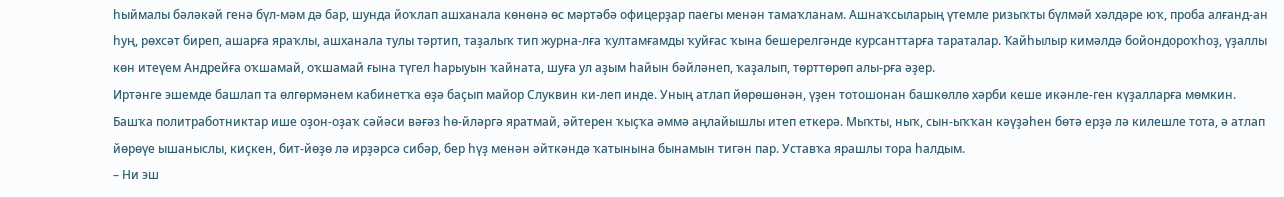һыймалы бәләкәй генә бүл-мәм дә бар, шунда йоҡлап ашханала көнөнә өс мәртәбә офицерҙар паегы менән тамаҡланам. Ашнаҡсыларың үтемле ризыҡты бүлмәй хәлдәре юҡ, проба алғанд-ан һуң, рөхсәт биреп, ашарға яраҡлы, ашханала тулы тәртип, таҙалыҡ тип журна-лға ҡултамғамды ҡуйғас ҡына бешерелгәнде курсанттарға тараталар. Ҡайһылыр кимәлдә бойондороҡһоҙ, үҙаллы көн итеүем Андрейға оҡшамай, оҡшамай ғына түгел һарыуын ҡайната, шуға ул аҙым һайын бәйләнеп, ҡаҙалып, төрттөрөп алы-рға әҙер.
Иртәнге эшемде башлап та өлгөрмәнем кабинетҡа өҙә баҫып майор Слуквин ки-леп инде. Уның атлап йөрөшөнән, үҙен тотошонан башкөллө хәрби кеше икәнле-ген күҙалларға мөмкин. Башҡа политработниктар ише оҙон-оҙаҡ сәйәси вәғәз һө-йләргә яратмай, әйтерен ҡыҫҡа әммә аңлайышлы итеп еткерә. Мыҡты, ныҡ, сын-ыҡҡан кәүҙәһен бөтә ерҙә лә килешле тота, ә атлап йөрөүе ышаныслы, киҫкен, бит-йөҙө лә ирҙәрсә сибәр, бер һүҙ менән әйткәндә ҡатынына бынамын тигән пар. Уставҡа ярашлы тора һалдым.
– Ни эш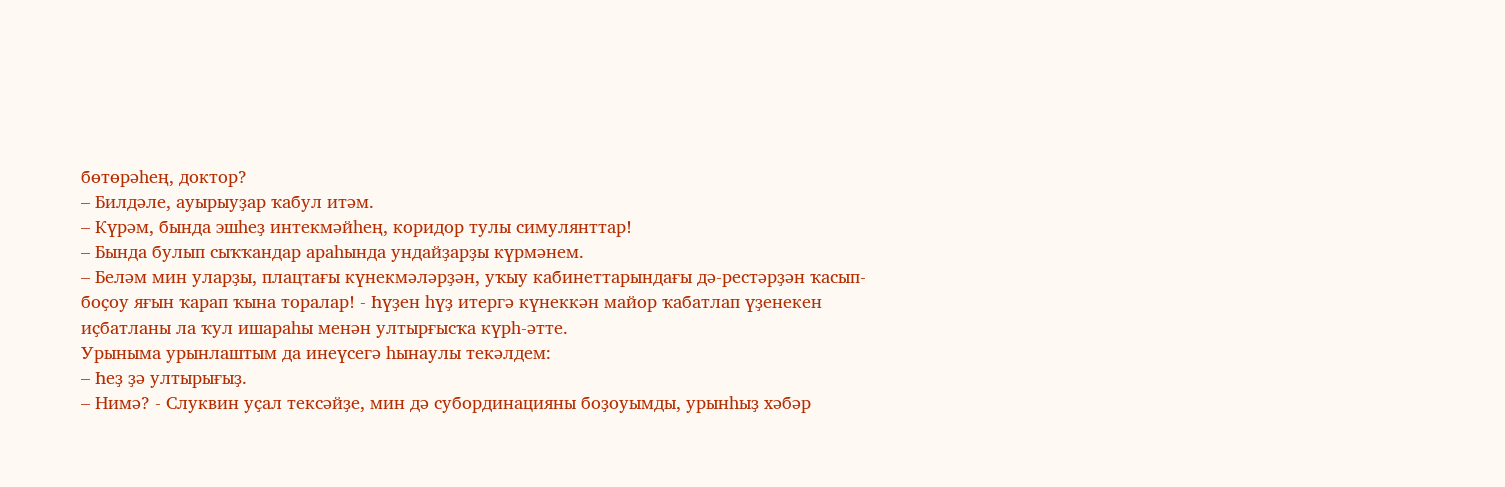бөтөрәһең, доктор?
– Билдәле, ауырыуҙар ҡабул итәм.
– Күрәм, бында эшһеҙ интекмәйһең, коридор тулы симулянттар!
– Бында булып сыҡҡандар араһында ундайҙарҙы күрмәнем.
– Беләм мин уларҙы, плацтағы күнекмәләрҙән, уҡыу кабинеттарындағы дә-рестәрҙән ҡасып-боҫоу яғын ҡарап ҡына торалар! - Һүҙен һүҙ итергә күнеккән майор ҡабатлап үҙенекен иҫбатланы ла ҡул ишараһы менән ултырғысҡа күрһ-әтте.
Урыныма урынлаштым да инеүсегә һынаулы текәлдем:
– Һеҙ ҙә ултырығыҙ.
– Нимә? - Слуквин уҫал тексәйҙе, мин дә субординацияны боҙоуымды, урынһыҙ хәбәр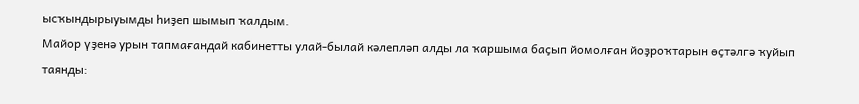ысҡындырыуымды һиҙеп шымып ҡалдым.
Майор үҙенә урын тапмағандай кабинетты улай-былай кәлепләп алды ла ҡаршыма баҫып йомолған йоҙроҡтарын өҫтәлгә ҡуйып таянды: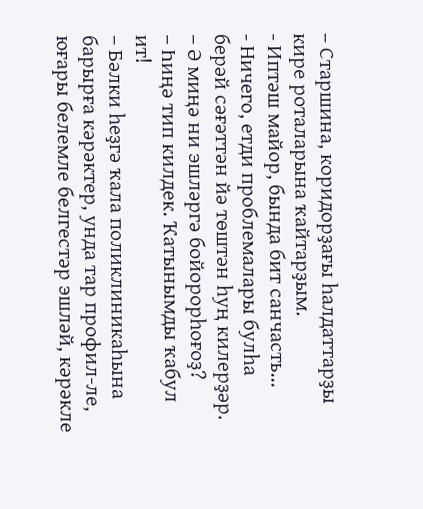– Старшина, коридорҙағы һалдаттарҙы кире роталарына ҡайтарҙым.
- Иптәш майор, бында бит санчасть...
- Ничего, етди проблемалары булһа берәй сәғәттән йә төштән һуң килерҙәр.
– Ә миңә ни эшләргә бойорорһоғоҙ?
– Һиңә тип килдек. Ҡатынымды ҡабул ит!
– Бәлки һеҙгә ҡала поликлиникаһына барырға кәрәктер, унда тар профил-ле, юғары белемле белгестәр эшләй, кәрәкле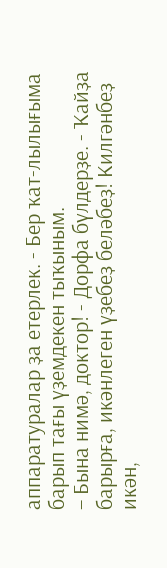аппаратуралар ҙа етерлек. - Бер ҡат-лылығыма барып тағы үҙемдекен тыҡыным.
– Бына нимә, доктор! - Дорфа бүлдерҙе. - Ҡайҙа барырға, икәнлеген үҙебеҙ беләбеҙ! Килгәнбеҙ икән,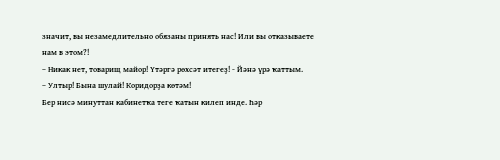значит, вы незамедлительно обязаны принять нас! Или вы отказываете нам в этом?!
– Никак нет, товарищ майор! Үтәргә рөхсәт итегеҙ! - Йәнә үрә ҡаттым.
– Ултыр! Бына шулай! Коридорҙа көтәм!
Бер нисә минуттан кабинетҡа теге ҡатын килеп инде. Һәр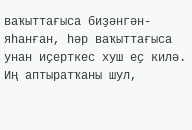ваҡыттағыса биҙәнгән-яһанған, һәр ваҡыттағыса унан иҫерткес хуш еҫ килә. Иң аптыратҡаны шул,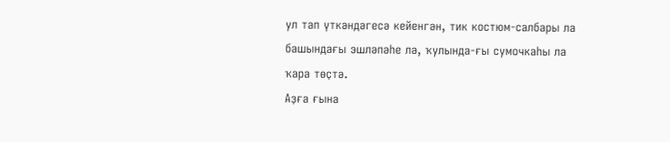ул тап үткәндәгесә кейенгән, тик костюм-салбары ла башындағы эшләпәһе лә, ҡулында-ғы сумочкаһы ла ҡара төҫтә.
Аҙға ғына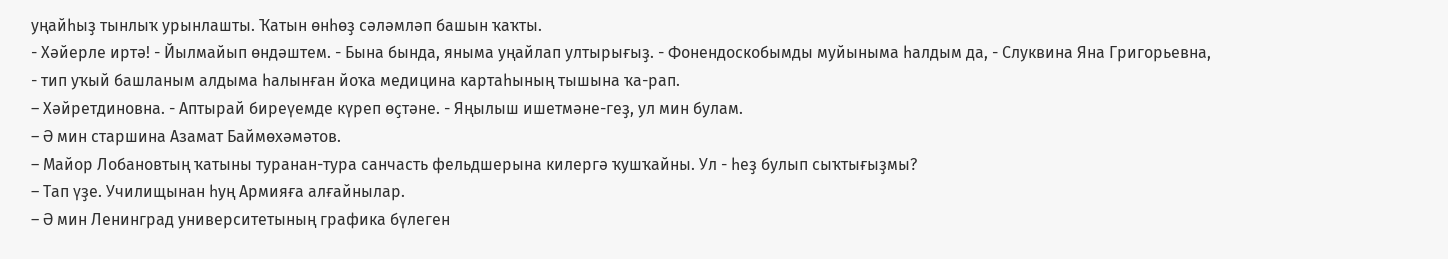уңайһыҙ тынлыҡ урынлашты. Ҡатын өнһөҙ сәләмләп башын ҡаҡты.
- Хәйерле иртә! - Йылмайып өндәштем. - Бына бында, яныма уңайлап ултырығыҙ. - Фонендоскобымды муйыныма һалдым да, - Слуквина Яна Григорьевна, - тип уҡый башланым алдыма һалынған йоҡа медицина картаһының тышына ҡа-рап.
– Хәйретдиновна. - Аптырай биреүемде күреп өҫтәне. - Яңылыш ишетмәне-геҙ, ул мин булам.
– Ә мин старшина Азамат Баймөхәмәтов.
– Майор Лобановтың ҡатыны туранан-тура санчасть фельдшерына килергә ҡушҡайны. Ул - һеҙ булып сыҡтығыҙмы?
– Тап үҙе. Училищынан һуң Армияға алғайнылар.
– Ә мин Ленинград университетының графика бүлеген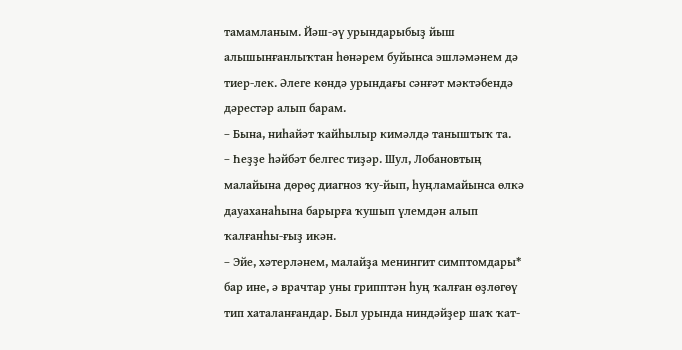тамамланым. Йәш-әү урындарыбыҙ йыш алышынғанлыҡтан һөнәрем буйынса эшләмәнем дә тиер-лек. Әлеге көндә урындағы сәнғәт мәктәбендә дәрестәр алып барам.
– Бына, ниһайәт ҡайһылыр кимәлдә таныштыҡ та.
– Һеҙҙе һәйбәт белгес тиҙәр. Шул, Лобановтың малайына дөрөҫ диагноз ҡу-йып, һуңламайынса өлкә дауаханаһына барырға ҡушып үлемдән алып ҡалғанһы-ғыҙ икән.
– Эйе, хәтерләнем, малайҙа менингит симптомдары* бар ине, ә врачтар уны грипптән һуң ҡалған өҙлөгөү тип хаталанғандар. Был урында ниндәйҙер шаҡ ҡат-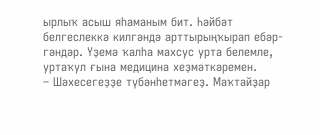ырлыҡ асыш яһаманым бит. Һәйбәт белгеслеккә килгәндә арттырыңҡырап ебәр-гәндәр. Үҙемә ҡалһа махсус урта белемле, уртаҡул ғына медицина хеҙмәткәремен.
– Шәхесегеҙҙе түбәнһетмәгеҙ. Маҡтайҙар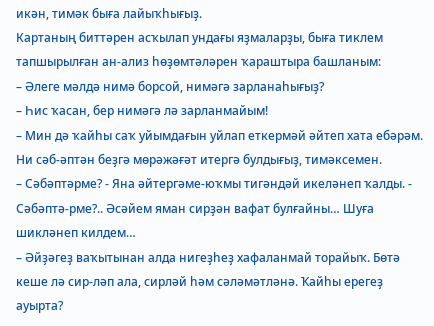икән, тимәк быға лайыҡһығыҙ.
Картаның биттәрен асҡылап ундағы яҙмаларҙы, быға тиклем тапшырылған ан-ализ һөҙөмтәләрен ҡараштыра башланым:
– Әлеге мәлдә нимә борсой, нимәгә зарланаһығыҙ?
– Һис ҡасан, бер нимәгә лә зарланмайым!
– Мин дә ҡайһы саҡ уйымдағын уйлап еткермәй әйтеп хата ебәрәм. Ни сәб-әптән беҙгә мөрәжәғәт итергә булдығыҙ, тимәксемен.
– Сәбәптәрме? - Яна әйтергәме-юҡмы тигәндәй икеләнеп ҡалды. - Сәбәптә-рме?.. Әсәйем яман сирҙән вафат булғайны… Шуға шикләнеп килдем…
– Әйҙәгеҙ ваҡытынан алда нигеҙһеҙ хафаланмай торайыҡ. Бөтә кеше лә сир-ләп ала, сирләй һәм сәләмәтләнә. Ҡайһы ерегеҙ ауырта?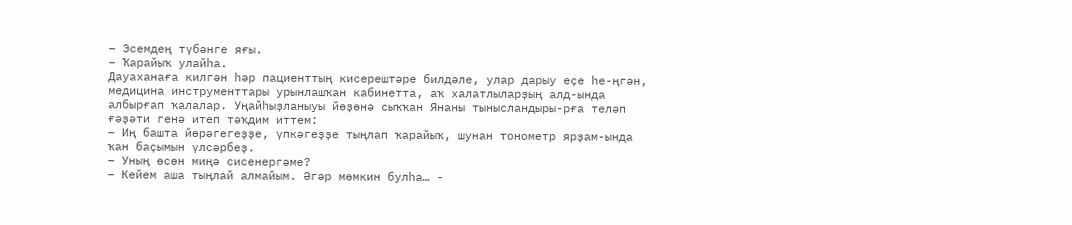– Эсемдең түбәнге яғы.
– Ҡарайыҡ улайһа.
Дауаханаға килгән һәр пациенттың кисерештәре билдәле, улар дарыу еҫе һе-ңгән, медицина инструменттары урынлашҡан кабинетта, аҡ халатлыларҙың алд-ында албырғап ҡалалар. Уңайһыҙланыуы йөҙөнә сыҡҡан Янаны тынысландыры-рға теләп ғәҙәти генә итеп тәҡдим иттем:
– Иң башта йөрәгегеҙҙе, үпкәгеҙҙе тыңлап ҡарайыҡ, шунан тонометр ярҙам-ында ҡан баҫымын үлсәрбеҙ.
– Уның өсөн миңә сисенергәме?
– Кейем аша тыңлай алмайым. Әгәр мөмкин булһа… -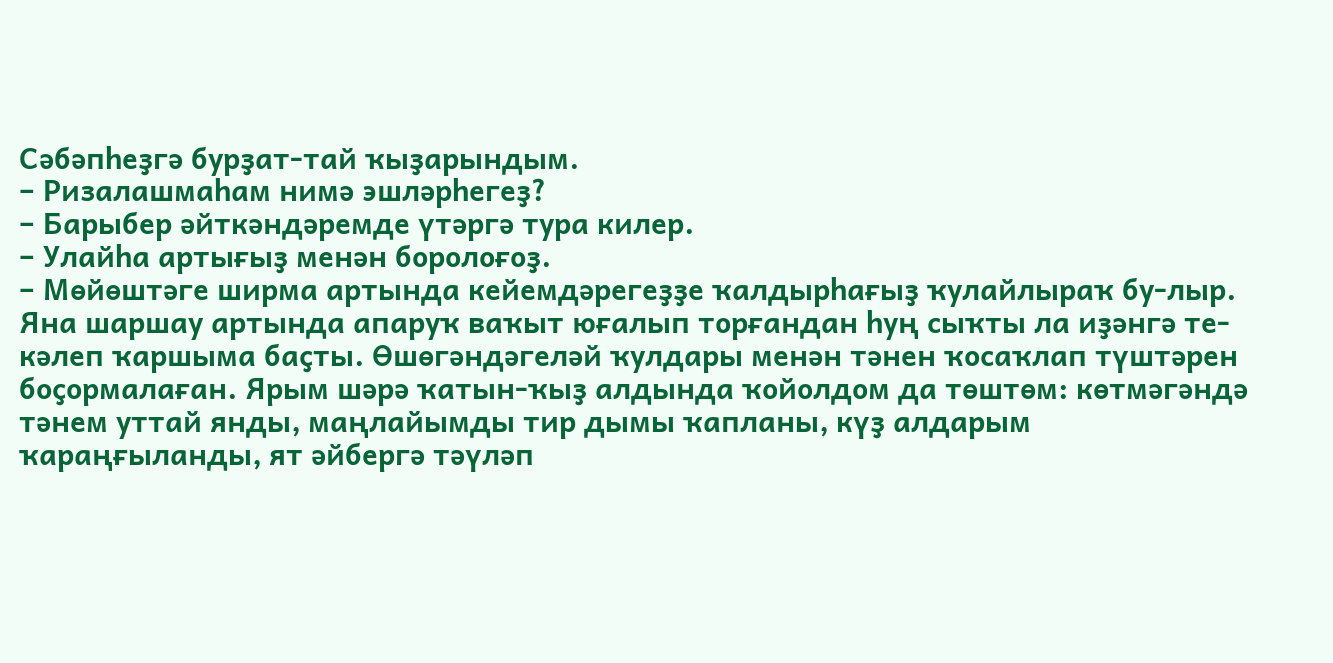Сәбәпһеҙгә бурҙат-тай ҡыҙарындым.
– Ризалашмаһам нимә эшләрһегеҙ?
– Барыбер әйткәндәремде үтәргә тура килер.
– Улайһа артығыҙ менән боролоғоҙ.
– Мөйөштәге ширма артында кейемдәрегеҙҙе ҡалдырһағыҙ ҡулайлыраҡ бу-лыр.
Яна шаршау артында апаруҡ ваҡыт юғалып торғандан һуң сыҡты ла иҙәнгә те-кәлеп ҡаршыма баҫты. Өшөгәндәгеләй ҡулдары менән тәнен ҡосаҡлап түштәрен боҫормалаған. Ярым шәрә ҡатын-ҡыҙ алдында ҡойолдом да төштөм: көтмәгәндә тәнем уттай янды, маңлайымды тир дымы ҡапланы, күҙ алдарым ҡараңғыланды, ят әйбергә тәүләп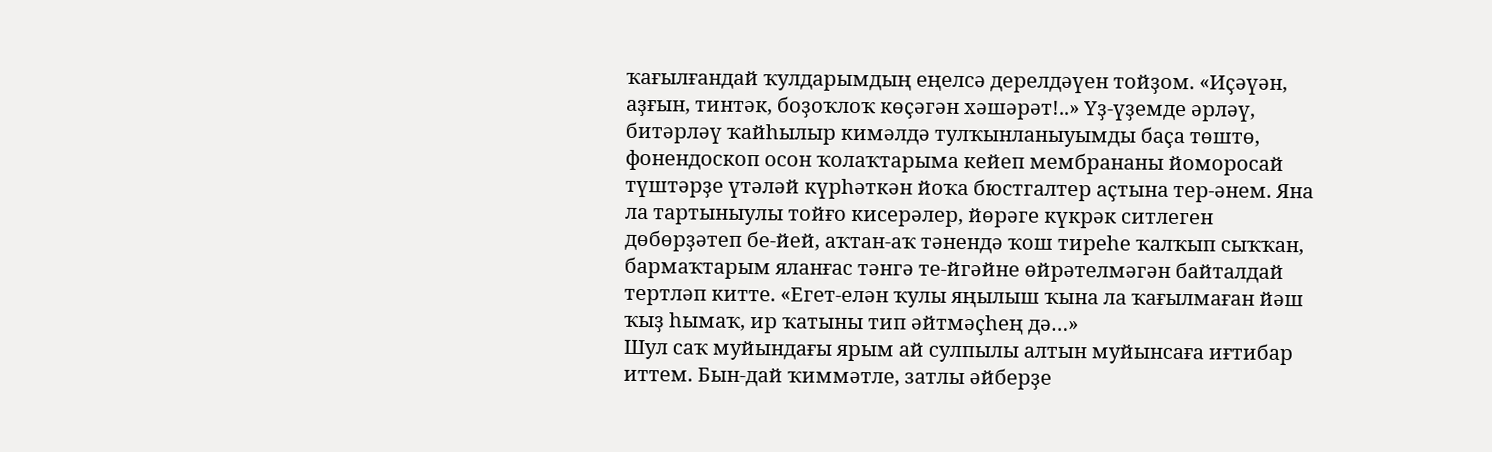ҡағылғандай ҡулдарымдың еңелсә дерелдәүен тойҙом. «Иҫәүән, аҙғын, тинтәк, боҙоҡлоҡ көҫәгән хәшәрәт!..» Үҙ-үҙемде әрләү, битәрләү ҡайһылыр кимәлдә тулҡынланыуымды баҫа төштө, фонендоскоп осон ҡолаҡтарыма кейеп мембрананы йоморосай түштәрҙе үтәләй күрһәткән йоҡа бюстгалтер аҫтына тер-әнем. Яна ла тартыныулы тойғо кисерәлер, йөрәге күкрәк ситлеген дөбөрҙәтеп бе-йей, аҡтан-аҡ тәнендә ҡош тиреһе ҡалҡып сыҡҡан, бармаҡтарым яланғас тәнгә те-йгәйне өйрәтелмәгән байталдай тертләп китте. «Егет-елән ҡулы яңылыш ҡына ла ҡағылмаған йәш ҡыҙ һымаҡ, ир ҡатыны тип әйтмәҫһең дә…»
Шул саҡ муйындағы ярым ай сулпылы алтын муйынсаға иғтибар иттем. Бын-дай ҡиммәтле, затлы әйберҙе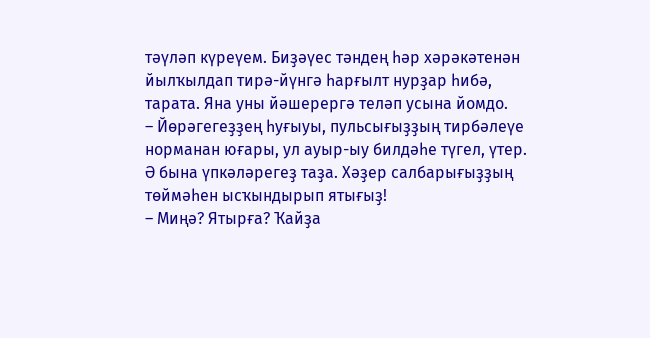тәүләп күреүем. Биҙәүес тәндең һәр хәрәкәтенән йылҡылдап тирә-йүнгә һарғылт нурҙар һибә, тарата. Яна уны йәшерергә теләп усына йомдо.
– Йөрәгегеҙҙең һуғыуы, пульсығыҙҙың тирбәлеүе норманан юғары, ул ауыр-ыу билдәһе түгел, үтер. Ә бына үпкәләрегеҙ таҙа. Хәҙер салбарығыҙҙың төймәһен ысҡындырып ятығыҙ!
– Миңә? Ятырға? Ҡайҙа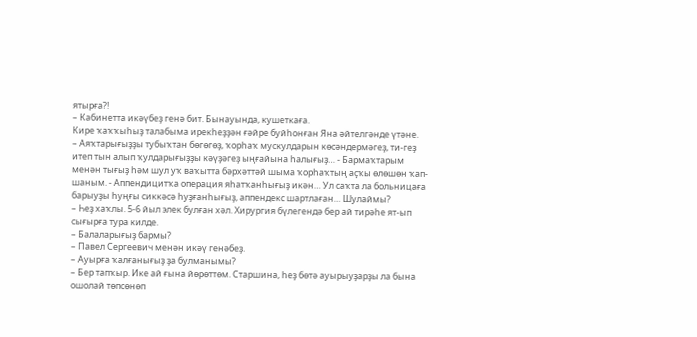ятырға?!
– Кабинетта икәүбеҙ генә бит. Бынауында, кушеткаға.
Кире ҡаҡҡыһыҙ талабыма ирекһеҙҙән ғәйре буйһонған Яна әйтелгәнде үтәне.
– Аяҡтарығыҙҙы тубыҡтан бөгөгөҙ, ҡорһаҡ мускулдарын көсәндермәгеҙ, ти-геҙ итеп тын алып ҡулдарығыҙҙы кәүҙәгеҙ ыңғайына һалығыҙ… - Бармаҡтарым менән тығыҙ һәм шул уҡ ваҡытта бәрхәттәй шыма ҡорһаҡтың аҫҡы өлөшөн ҡап-шаным. - Аппендицитҡа операция яһатҡанһығыҙ икән… Ул саҡта ла больницаға барыуҙы һуңғы сиккәсә һуҙғанһығыҙ, аппендекс шартлаған… Шулаймы?
– Һеҙ хаҡлы. 5-6 йыл элек булған хәл. Хирургия бүлегендә бер ай тирәһе ят-ып сығырға тура килде.
– Балаларығыҙ бармы?
– Павел Сергеевич менән икәү генәбеҙ.
– Ауырға ҡалғанығыҙ ҙа булманымы?
– Бер тапҡыр. Ике ай ғына йөрөттөм. Старшина, һеҙ бөтә ауырыуҙарҙы ла бына ошолай төпсөнөп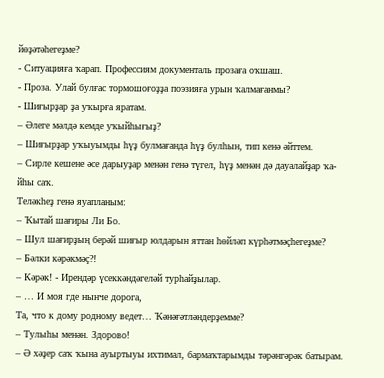йөҙәтәһегеҙме?
- Ситуацияға ҡарап. Профессиям документаль прозаға оҡшаш.
- Проза. Улай булғас тормошоғоҙҙа поэзияға урын ҡалмағанмы?
- Шиғырҙар ҙа уҡырға яратам.
– Әлеге мәлдә кемде уҡыйһығыҙ?
– Шиғырҙар уҡыуымды һүҙ булмағанда һүҙ булһын, тип кенә әйттем.
– Сирле кешене әсе дарыуҙар менән генә түгел, һүҙ менән дә дауалайҙар ҡа-йһы саҡ.
Теләкһеҙ генә яуапланым:
– Ҡытай шағиры Ли Бо.
– Шул шағирҙың берәй шиғыр юлдарын яттан һөйләп күрһәтмәҫһегеҙме?
– Бәлки кәрәкмәҫ?!
– Кәрәк! - Ирендәр үсеккәндәгеләй турһайҙылар.
– … И моя где нынче дорога,
Та, что к дому родному ведет… Ҡәнәғәтләндерҙемме?
– Тулыһы менән. Здорово!
– Ә хәҙер саҡ ҡына ауыртыуы ихтимал, бармаҡтарымды тәрәнгәрәк батырам.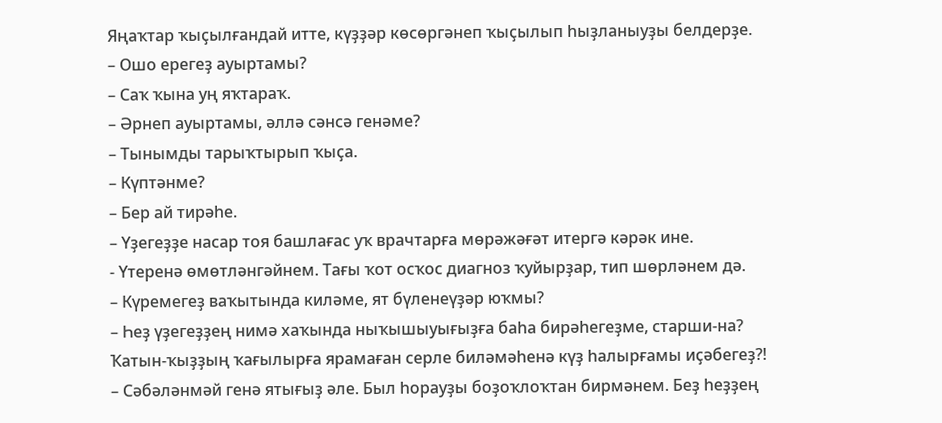Яңаҡтар ҡыҫылғандай итте, күҙҙәр көсөргәнеп ҡыҫылып һыҙланыуҙы белдерҙе.
– Ошо ерегеҙ ауыртамы?
– Саҡ ҡына уң яҡтараҡ.
– Әрнеп ауыртамы, әллә сәнсә генәме?
– Тынымды тарыҡтырып ҡыҫа.
– Күптәнме?
– Бер ай тирәһе.
– Үҙегеҙҙе насар тоя башлағас уҡ врачтарға мөрәжәғәт итергә кәрәк ине.
- Үтеренә өмөтләнгәйнем. Тағы ҡот осҡос диагноз ҡуйырҙар, тип шөрләнем дә.
– Күремегеҙ ваҡытында киләме, ят бүленеүҙәр юҡмы?
– Һеҙ үҙегеҙҙең нимә хаҡында ныҡышыуығыҙға баһа бирәһегеҙме, старши-на?
Ҡатын-ҡыҙҙың ҡағылырға ярамаған серле биләмәһенә күҙ һалырғамы иҫәбегеҙ?!
– Сәбәләнмәй генә ятығыҙ әле. Был һорауҙы боҙоҡлоҡтан бирмәнем. Беҙ һеҙҙең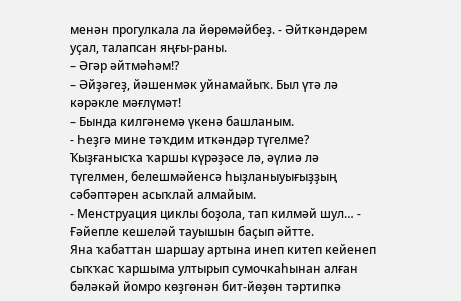менән прогулкала ла йөрөмәйбеҙ. - Әйткәндәрем уҫал, талапсан яңғы-раны.
– Әгәр әйтмәһәм!?
– Әйҙәгеҙ, йәшенмәк уйнамайыҡ. Был үтә лә кәрәкле мәғлүмәт!
– Бында килгәнемә үкенә башланым.
- Һеҙгә мине тәҡдим иткәндәр түгелме? Ҡыҙғанысҡа ҡаршы күрәҙәсе лә, әүлиә лә түгелмен, белешмәйенсә һыҙланыуығыҙҙың сәбәптәрен асыҡлай алмайым.
- Менструация циклы боҙола, тап килмәй шул… - Ғәйепле кешеләй тауышын баҫып әйтте.
Яна ҡабаттан шаршау артына инеп китеп кейенеп сыҡҡас ҡаршыма ултырып сумочкаһынан алған бәләкәй йомро көҙгөнән бит-йөҙөн тәртипкә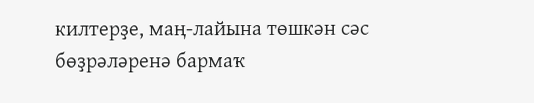килтерҙе, маң-лайына төшкән сәс бөҙрәләренә бармаҡ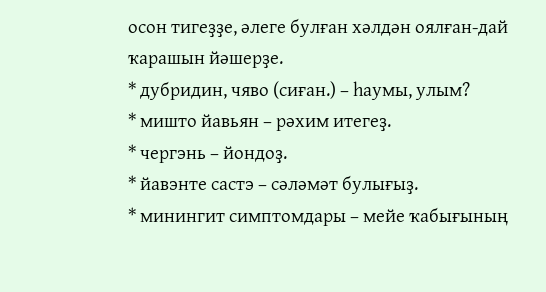осон тигеҙҙе, әлеге булған хәлдән оялған-дай ҡарашын йәшерҙе.
* дубридин, чяво (сиған.) – һаумы, улым?
* мишто йавьян – рәхим итегеҙ.
* чергэнь – йондоҙ.
* йавэнте састэ – сәләмәт булығыҙ.
* минингит симптомдары – мейе ҡабығының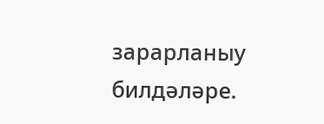зарарланыу билдәләре.